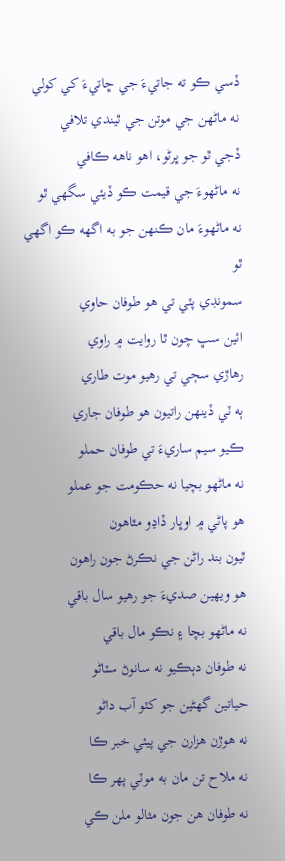ڏسي ڪو ته جاتيءَ جي ڇاتيءَ کي کولي
نه ماڻهن جي موتن جي ٿيندي تلافي
ڏجي ٿو جو ڀرڻو، اهو ناهه ڪافي
نه ماڻهوءَ جي قيمت ڪو ڏيئي سگهي ٿو
نه ماڻهوءَ مان ڪنهن جو به اگهه ڪو اگهي ٿو
سمونڊي پٽي تي هو طوفان حاوي
ائين سڀ چون ٿا روايت ۾ راوي
رهاڙي سڄي تي رهيو موت طاري
ٻه ٽي ڏينهن راتيون هو طوفان جاري
ڪيو سيم ساريءَ تي طوفان حملو
نه ماڻهو بچيا نه حڪومت جو عملو
هو پاڻي ۾ اوڀار ڏاڍو مٿاهون
ٿيون بند راڻن جي نڪرڻ جون راهون
هو ويهين صديءَ جو رهيو سال باقي
نه ماڻهو بچا ۽ نڪو مال باقي
نه طوفان دٻڪيو نه سانوڻ سٽاڻو
حياتين گهڻين جو کٽو آب داڻو
نه هوڙن هزارن جي پيئي خبر ڪا
نه ملاح تن مان به موٽي پهر ڪا
نه طوفان هن جون مثالو ملن ڪي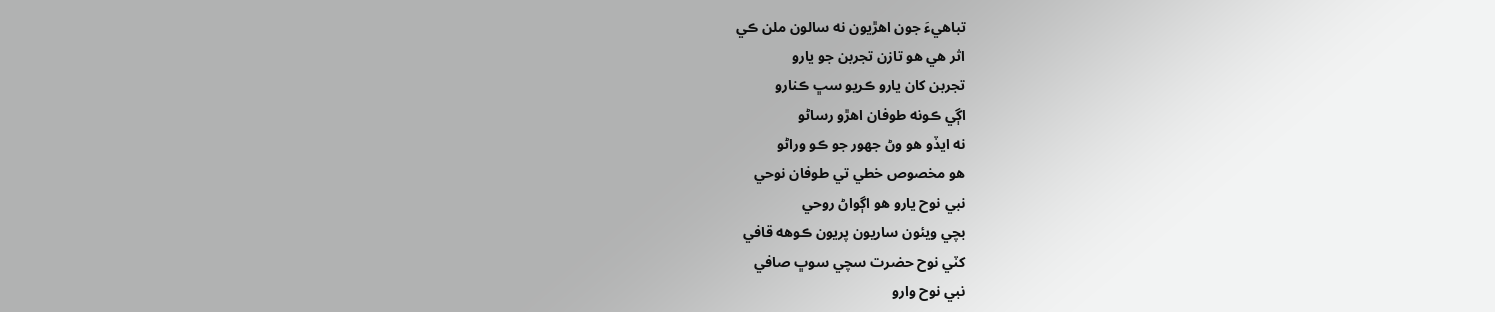تباهيءَ جون اهڙيون نه سالون ملن ڪي
اثر هي هو تازن تجربن جو يارو
تجربن کان يارو ڪريو سڀ ڪنارو
اڳي ڪونه طوفان اهڙو رساڻو
نه ايڏو هو وڻ جهور جو ڪو وراڻو
هو مخصوص خطي تي طوفان نوحي
نبي نوح يارو هو اڳواڻ روحي
بچي ويئون ساريون پريون ڪوهه قافي
کٽي نوح حضرت سچي سوڀ صافي
نبي نوح وارو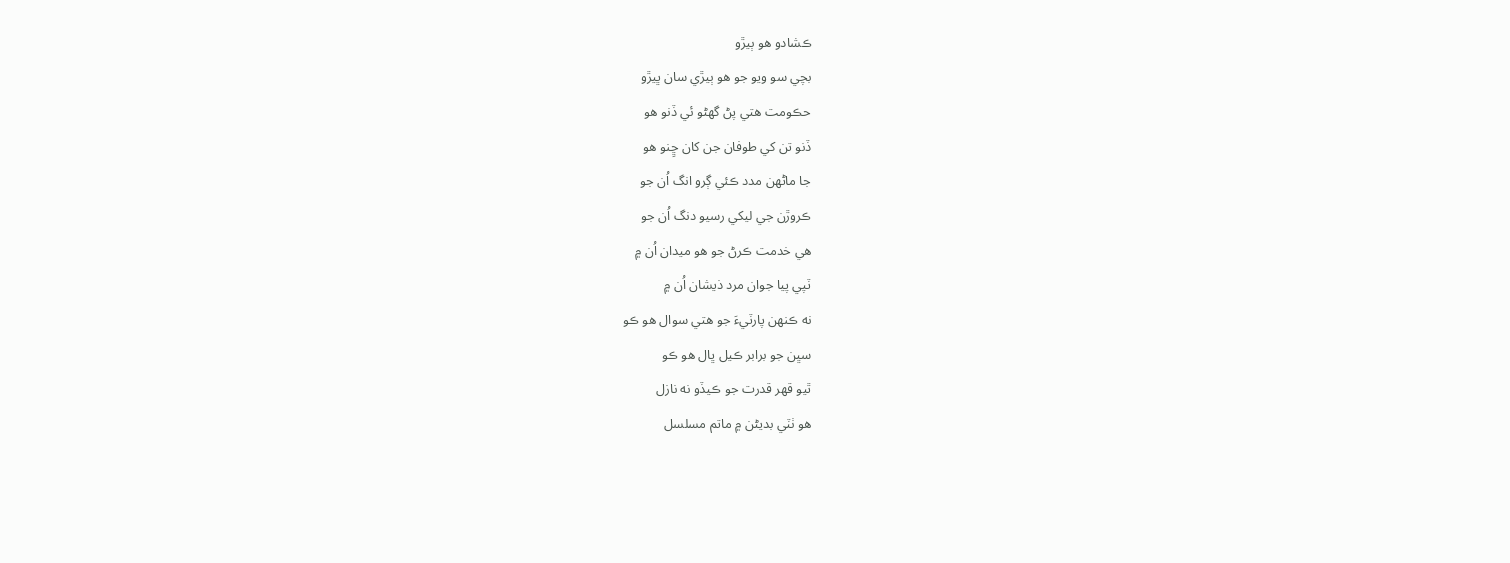ڪشادو هو ٻيڙو
بچي سو ويو جو هو ٻيڙي سان ڀيڙو
حڪومت هتي پڻ گهڻو ئي ڏنو هو
ڏنو تن کي طوفان جن کان ڇِنو هو
جا ماڻهن مدد ڪئي ڳرو انگ اُن جو
ڪروڙن جي ليکي رسيو دنگ اُن جو
هي خدمت ڪرڻ جو هو ميدان اُن ۾
ٽپي پيا جوان مرد ذيشان اُن ۾
نه ڪنهن پارٽيءَ جو هتي سوال هو ڪو
سڀن جو برابر ڪيل ڀال هو ڪو
ٿيو قهر قدرت جو ڪيڏو نه نازل
هو ٺٽي بديڻن ۾ ماتم مسلسل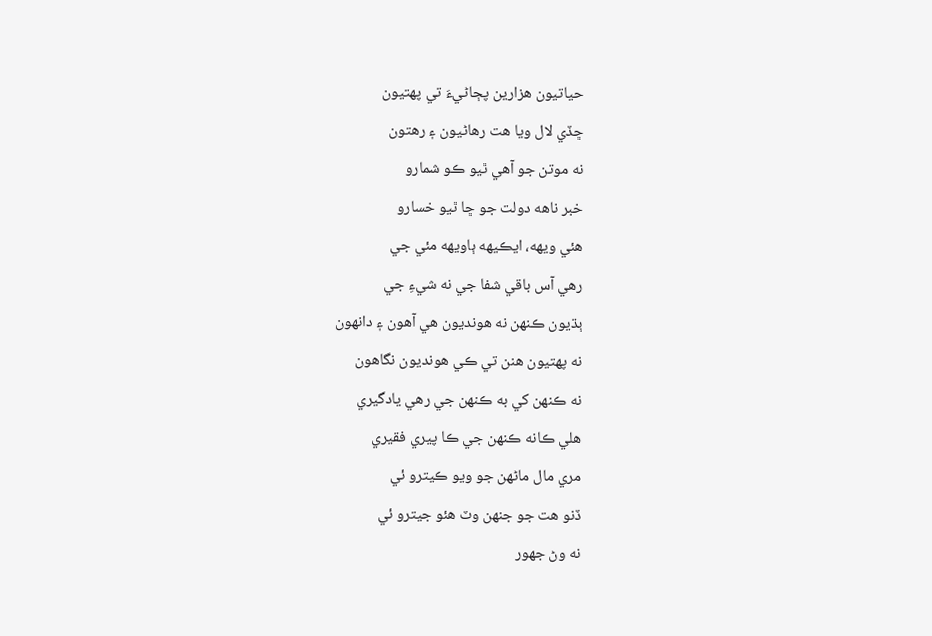حياتيون هزارين پڄاڻيءَ تي پهتيون
ڇڏي لال ويا هت رهاڻيون ۽ رهتون
نه موتن جو آهي ٿيو ڪو شمارو
خبر ناهه دولت جو ڇا ٿيو خسارو
هئي ويهه، ايڪيهه ٻاويهه مئي جي
رهي آس باقي شفا جي نه شيءِ جي
ٻڌيون ڪنهن نه هونديون هي آهون ۽ دانهون
نه پهتيون هنن تي ڪي هونديون نگاهون
نه ڪنهن کي به ڪنهن جي رهي يادگيري
هلي ڪانه ڪنهن جي ڪا پيري فقيري
مري مال ماڻهن جو ويو ڪيترو ئي
ڏنو هت جو جنهن وٽ هئو جيترو ئي
نه وڻ جهور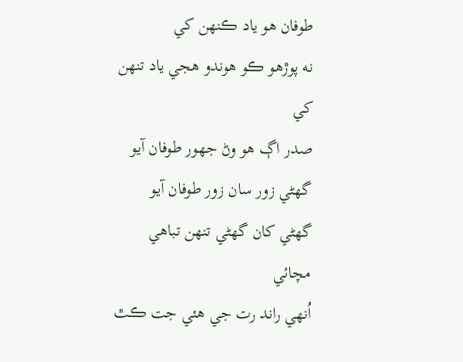طوفان هو ياد ڪنهن کي
نه پوڙهو ڪو هوندو هجي ياد تنهن کي
صدر اڳ هو وڻ جهور طوفان آيو
گهڻي زور سان زور طوفان آيو
گهڻي کان گهڻي تنهن تباهي مچائي
اُنهي راند رت جي هئي جت ڪٿ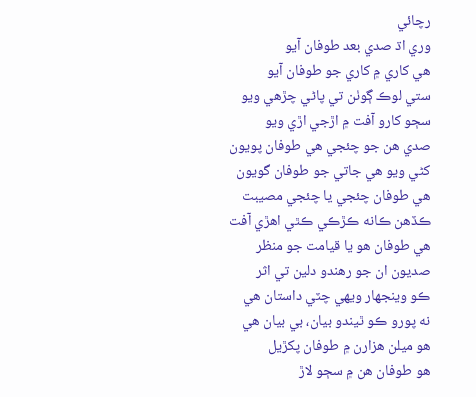رچائي
وري اڌ صدي بعد طوفان آيو
هي کاري ۾ کاري جو طوفان آيو
ستي لوڪ ڳوٺن تي پاڻي چڙهي ويو
سڄو کارو آفت ۾ اڙجي اڙي ويو
صدي هن جو چئجي هي طوفان پويون
کڻي ويو هي جاتي جو طوفان گويون
هي طوفان چئجي يا چئجي مصيبت
ڪڏهن ڪانه ڪڙڪي ڪٿي اهڙي آفت
هي طوفان هو يا قيامت جو منظر
صديون ان جو رهندو دلين تي اثر
ڪو وينجهار ويهي چٽي داستان هي
نه پورو ڪو ٿيندو بيان، بي بيان هي
هو ميلن هزارن ۾ طوفان پکڙيل
هو طوفان هن ۾ سڄو لاڙ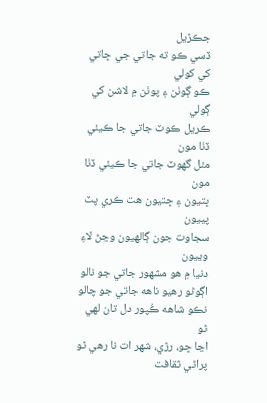جڪڙيل
ڏسي ڪو ته جاتي جي ڇاتي کي کولي
ڪو ڳوٺن ۽ پوٺن ۾ لاشن کي ڳولي
ڪريل ڪوٽ جاتي جا ڪيئي ڏٺا مون
مئل گهوٽ جاتي جا ڪيئي ڏٺا مون
ڀتيون ۽ ڇتيون هت ڪري پٽ پييون
سجاوت جون ڳالهيون وڃڻ لاءِ وييون
دنيا ۾ هو مشهور جاتي جو نالو
اڳوڻو رهيو ناهه جاتي جو چالو
نڪو شاهه ڪُپور دل تان لهي ٿو
اڃا ڇو، رڙي، شهر ات نا رهي ٿو
پراڻي ثقافت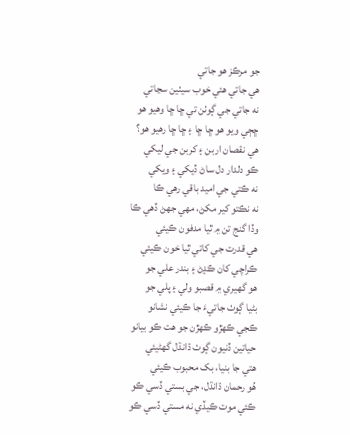جو مرڪز هو جاتي
هي جاتي هئي خوب سيٺين سڃاتي
نه جاتي جي ڳوٺن تي ڇا ڇا وهيو هو
ڇڄي ويو هو ڇا ڇا ۽ ڇا ڇا رهيو هو؟
هي نقصان اربن ۽ کربن جي ليکي
ڪو دلدار دل ساڻ ڏيکي ۽ ويکي
نه ڪتي جي اميد باقي رهي ڪا
نه نڪتو کير مکڻ، مهي جهڻ ڏهي ڪا
وڏا گنج تن ۾ ٿيا مدفون ڪيئي
هي قدرت جي کاتي ٿيا خون ڪيئي
ڪراچي کان ڪڍڻ ۽ بندر علي جو
هو گهيري ۾ قصبو ولي ۽ پلي جو
بڻيا ڳوٺ جاتيءَ جا ڪيئي نشانو
ڪجي ڪهڙو ڪهڙن جو هت ڪو بيانو
حياتين ڏنيون ڳوٺ ڌانڌل گهڻيئي
هتي جا بنيا، بک محبوب ڪيئي
هُو رحمان ڌانڌل، جي بستي ڏسي ڪو
ڪئي موت ڪيڏي نه مستي ڏسي ڪو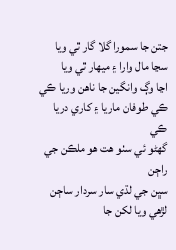جتن جا سمورا گلا گار ٿي ويا
سڃا مال وارا ۽ ميهار ٿي ويا
اڃا وڳ وانگين جا ناهن وريا ڪي
ڪي طوفان ماريا ۽ کاري دريا ڪي
گهڻو ئي سٺو هت هو ملڪن جي راڄن
سڀن جي لڌي سار سردار ساڄن
لڙهي ويا لکن جا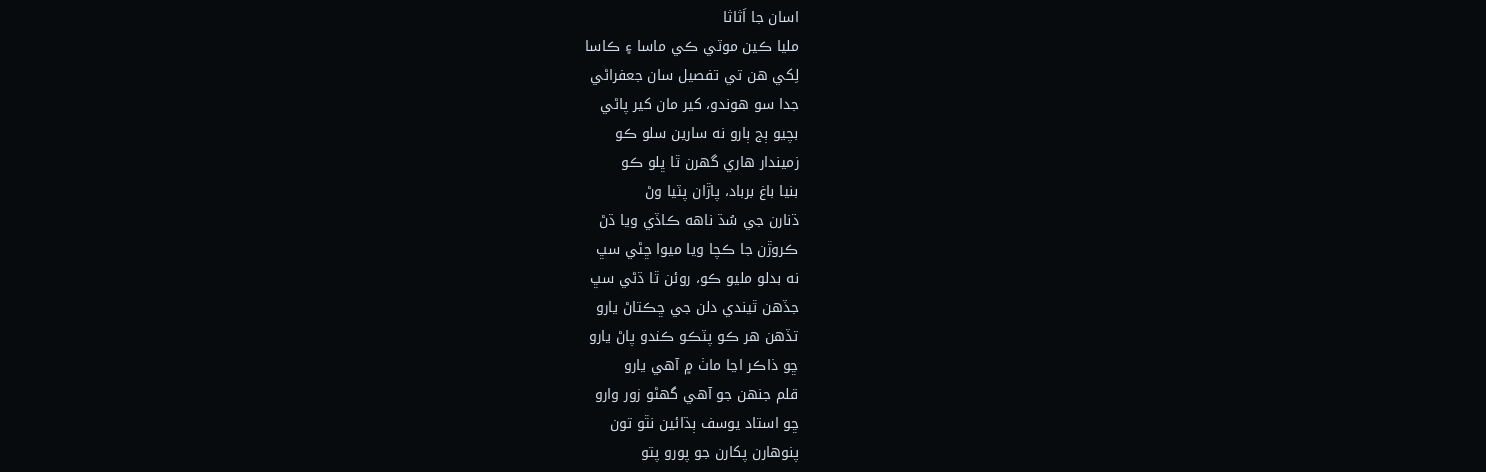اسان جا اَثاثا
مليا ڪين موٽي ڪي ماسا ۽ ڪاسا
لِکي هن تي تفصيل سان جعفراڻي
جدا سو هوندو، کير مان کير پاڻي
بچيو ٻج ٻارو نه سارين سلو ڪو
زميندار هاري گهرن ٿا ڀلو ڪو
بنيا باغ برباد، پاڙان پٽيا وڻ
ڌنارن جي سُڌ ناهه ڪاڏي ويا ڌڻ
ڪروڙن جا ڪچا ويا ميوا ڇڻي سڀ
نه بدلو مليو ڪو، روئن ٿا ڌڻي سڀ
جڏهن ٿيندي دلن جي ڇڪتاڻ يارو
تڏهن هر ڪو پٽڪو ڪندو پاڻ يارو
ڇو ذاڪر اڃا ماٺ ۾ آهي يارو
قلم جنهن جو آهي گهڻو زور وارو
ڇو استاد يوسف ٻڌائين نٿو تون
پنوهارن پکارن جو پورو پتو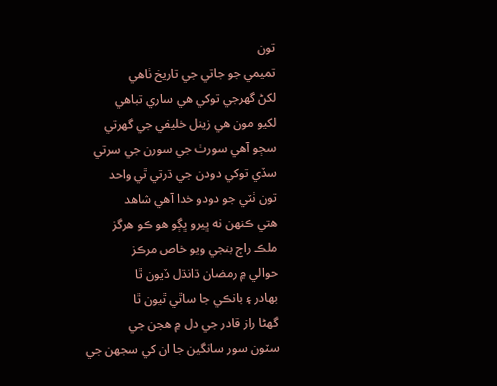تون
تميمي جو جاتي جي تاريخ ٺاهي
لکڻ گهرجي توکي هي ساري تباهي
لکيو مون هي زينل خليفي جي گهرتي
سڄو آهي سورٺ جي سورن جي سرتي
سڏي توکي دودن جي ڌرتي ٿي واحد
تون ٺٽي جو دودو خدا آهي شاهد
هتي ڪنهن نه ڀيرو ڀڳو هو ڪو هرگز
ملڪ راڄ بنجي ويو خاص مرڪز
حوالي ۾ رمضان ڌانڌل ڏيون ٿا
بهادر ۽ بانڪي جا ساٿي ٿيون ٿا
گهڻا راز قادر جي دل ۾ هجن جي
سٽون سور سانگين جا ان کي سجهن جي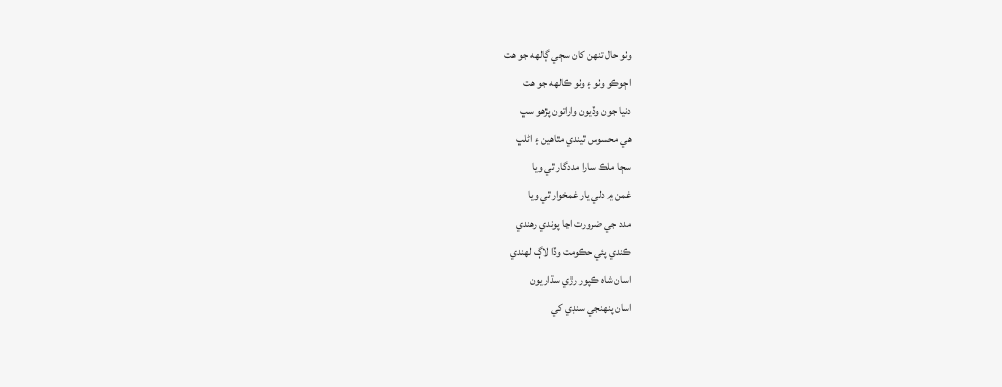وٺو حال تنهن کان سڄي ڳالهه جو هت
اڄوڪو وٺو ۽ وٺو ڪالهه جو هت
دنيا جون وڏيون واراتون پڙهو سڀ
هي محسوس ٿيندي مٿاهين ۽ اڻلڀ
سڄا ملڪ سارا مددگار ٿي ويا
غمن ۾ دلي يار غمخوار ٿي ويا
مدد جي ضرورت اڃا پوندي رهندي
ڪندي پئي حڪومت وڏا لاڳ لهندي
اسان شاه ڪپور رڙي سڌاريون
اسان پنهنجي سنڊي کي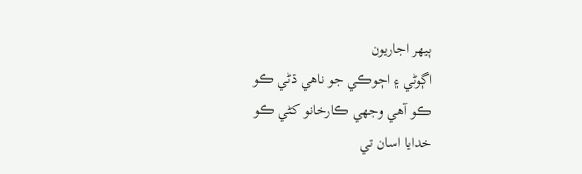ٻيهر اجاريون
اڳوڻي ۽ اڄوڪي جو ناهي ڌڻي ڪو
ڪو آهي وجهي ڪارخانو کڻي ڪو
خدايا اسان تي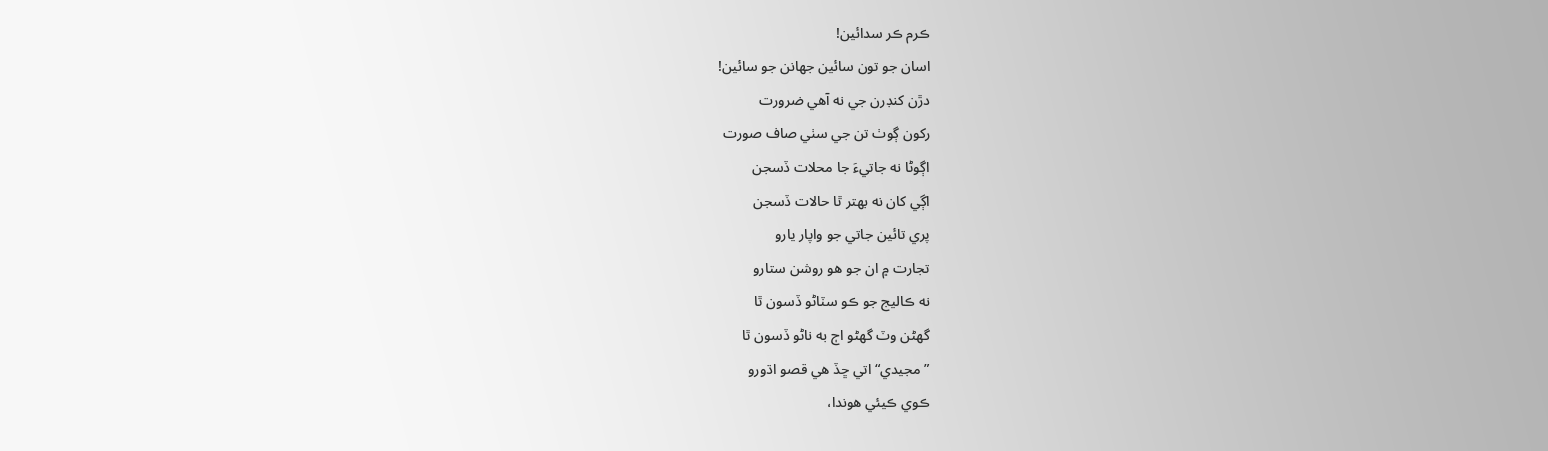ڪرم ڪر سدائين!
اسان جو تون سائين جهانن جو سائين!
دڙن کنڊرن جي نه آهي ضرورت
رکون ڳوٺ تن جي سٺي صاف صورت
اڳوڻا نه جاتيءَ جا محلات ڏسجن
اڳي کان نه بهتر ٿا حالات ڏسجن
پري تائين جاتي جو واپار يارو
تجارت ۾ ان جو هو روشن ستارو
نه ڪاليج جو ڪو سٽاڻو ڏسون ٿا
گهڻن وٽ گهڻو اڄ به ناڻو ڏسون ٿا
”مجيدي“ اتي ڇڏ هي قصو اڌورو
ڪوي ڪيئي هوندا،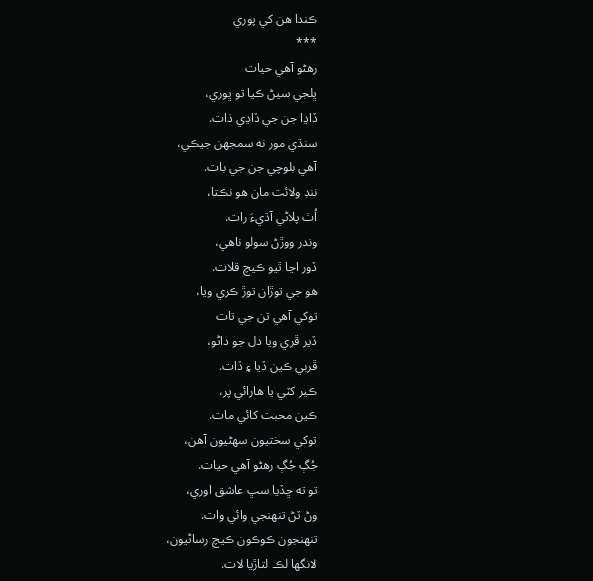ڪندا هن کي پوري
***
رهڻو آهي حيات
ڀلجي سيڻ ڪيا تو ڀوري،
ڏاڍا جن جي ڏاڍي ذات.
سنڌي مور نه سمجهن جيڪي،
آهي بلوچي جن جي بات.
ننڊ ولائت مان هو نڪتا،
اُٺ پلاڻي آڌيءَ رات.
وندر ووڙڻ سولو ناهي،
ڏور اڃا ٿيو ڪيچ قلات.
هو جي توڙان توڙ ڪري ويا،
توکي آهي تن جي تات
ڏير ڦري ويا دل جو داڻو،
ڦربي ڪين ڏيا ۽ ڏات.
ڪير کٽي يا هارائي پر،
ڪين محبت کائي مات.
توکي سختيون سهڻيون آهن،
جُڳ جُڳ رهڻو آهي حيات.
تو ته ڇڏيا سڀ عاشق اوري،
وڻ ٽڻ تنهنجي وائي وات.
تنهنجون ڪوڪون ڪيچ رساڻيون،
لانگها لڪ لتاڙيا لات.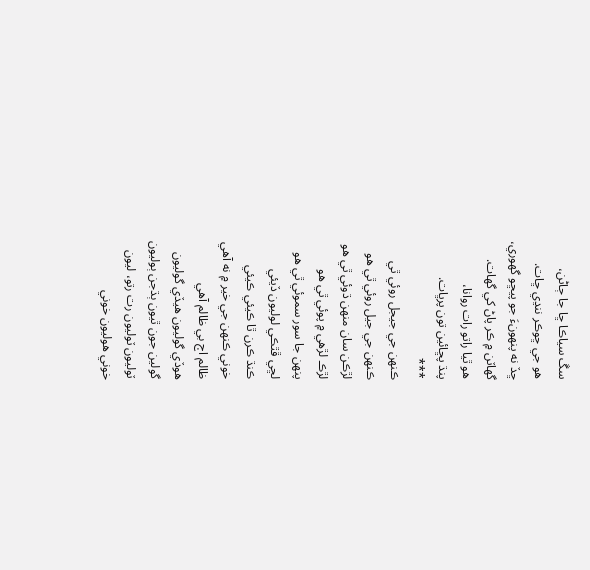سڱ سياڪا ڇا جا ڄاڻن،
هو جي ڇوڪر ننڍي ڇات.
ڇڏ نه پنهونءَ جو پيڇو گهوري،
گهاٽن ۾ ڪر پاڻ کي گهات.
هو ٿيا راتو رات روانا،
پنڌ پڇائين تون پرڀات.
***
ڪنهن جي جيجل روئي ٿي
ڪنهن جي جيل روئي ٿي هو
لڙڪن سان منهن ڌوئي ٿي هو
لڙڪ لڙهي ۾ پوئي ٿي هو
پنهن جا سور سموئي ٿي هو
لڇي ڦٿڪي لوليون ڏيئي
ڪنڌ ڪرن ٿا ڪيئي ڪيئي
خوني ڪنهن جي خير ۾ نه آهي
ظالم اڄ بي ظالم آهي
هوڏي گوليون هيڏي گوليون
گولين جون ٿيون ٻڌجن ٻوليون
ٽوليون ٽوليون رت رتو، ليون
خوني هوليون خوني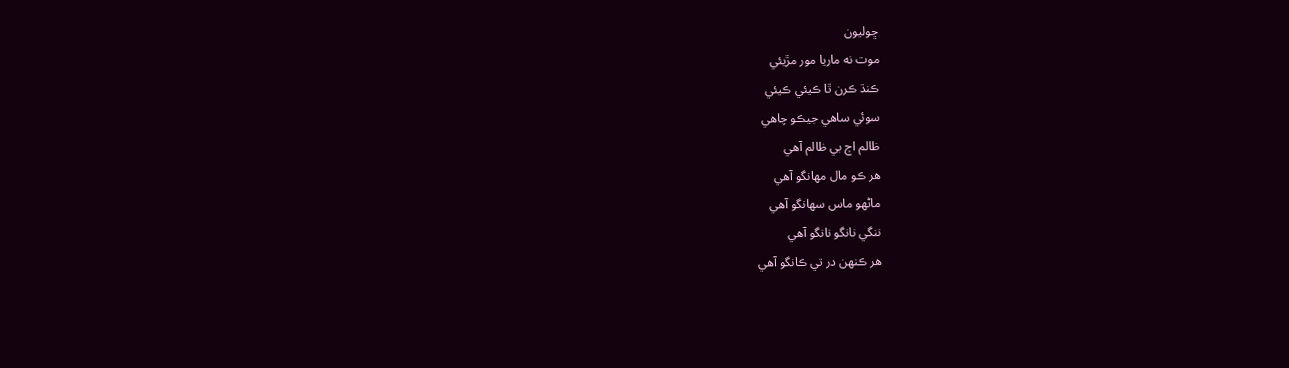ڇوليون
موت نه ماريا مور مڙيئي
ڪنڌ ڪرن ٿا ڪيئي ڪيئي
سوئي ساهي جيڪو چاهي
ظالم اڄ بي ظالم آهي
هر ڪو مال مهانگو آهي
ماڻهو ماس سهانگو آهي
ننگي نانگو نانگو آهي
هر ڪنهن در تي ڪانگو آهي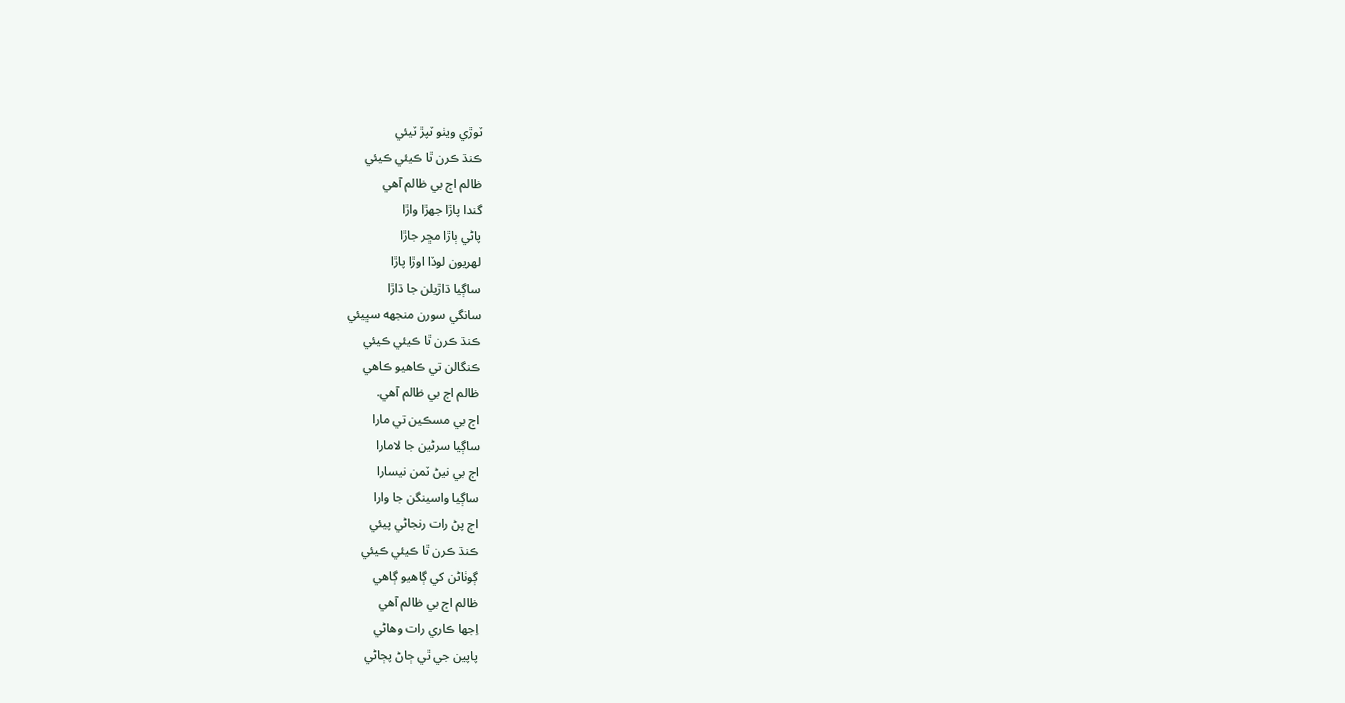ٽوڙي ويٺو ٽپڙ ٽيئي
ڪنڌ ڪرن ٿا ڪيئي ڪيئي
ظالم اڄ بي ظالم آهي
گندا پاڙا جهڙا واڙا
پاڻي ٻاڙا مڇر جاڙا
لهريون لوڏا اوڙا پاڙا
ساڳيا ڌاڙيلن جا ڌاڙا
سانگي سورن منجهه سڀيئي
ڪنڌ ڪرن ٿا ڪيئي ڪيئي
ڪنگالن تي ڪاهيو ڪاهي
ظالم اڄ بي ظالم آهي.
اڄ بي مسڪين تي مارا
ساڳيا سرڻين جا لامارا
اڄ بي نيڻ ٽمن نيسارا
ساڳيا واسينگن جا وارا
اڄ پڻ رات رنجاڻي پيئي
ڪنڌ ڪرن ٿا ڪيئي ڪيئي
ڳوٺاڻن کي ڳاهيو ڳاهي
ظالم اڄ بي ظالم آهي
اِجها ڪاري رات وهاڻي
پاپين جي ٿي ڄاڻ پڄاڻي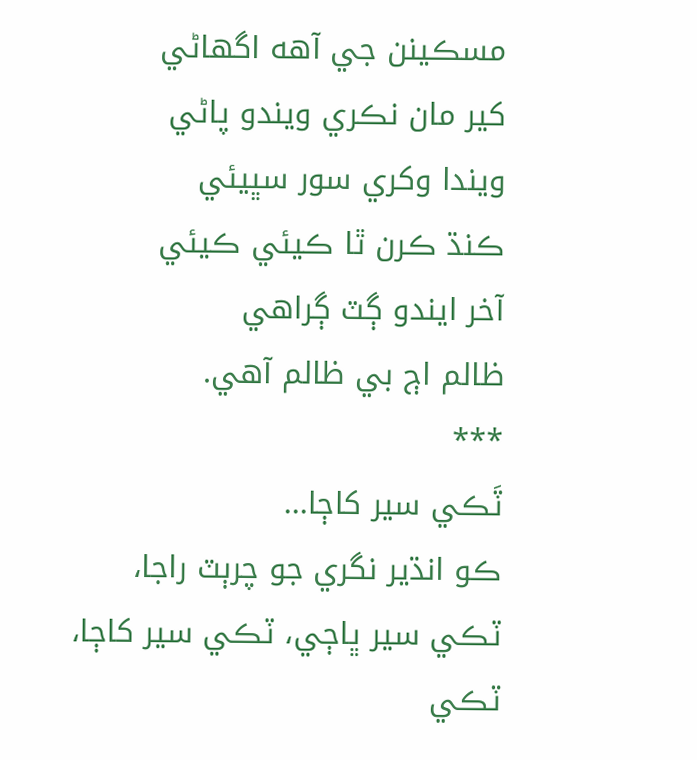مسڪينن جي آهه اگهاڻي
کير مان نڪري ويندو پاڻي
ويندا وکري سور سڀيئي
ڪنڌ ڪرن ٿا ڪيئي ڪيئي
آخر ايندو ڳٽ ڳراهي
ظالم اڄ بي ظالم آهي.
***
ٽَڪي سير کاڄا...
ڪو انڌير نگري جو چرٻٽ راجا،
ٽڪي سير ڀاڄي، ٽڪي سير کاڄا،
ٽڪي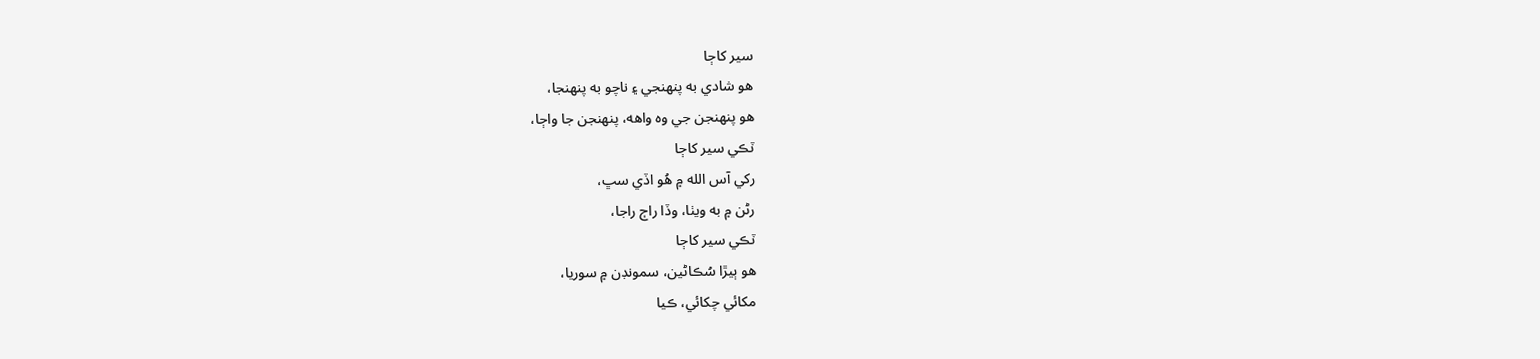سير کاڄا
هو شادي به پنهنجي ۽ ناچو به پنهنجا،
هو پنهنجن جي وه واهه، پنهنجن جا واڄا،
ٽڪي سير کاڄا
رکي آس الله ۾ هُو اڏي سڀ،
رڻن ۾ به ويٺا، وڏا راڄ راجا،
ٽڪي سير کاڄا
هو ٻيڙا سُڪاڻين، سمونڊن ۾ سوريا،
مکائي چکائي، ڪيا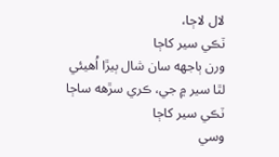لال لاڄا،
ٽڪي سير کاڄا
ورن ٻاجهه سان شال ٻيڙا اُهيئي
لٿا سير ۾ جي، ڪري سڙهه ساڄا
ٽڪي سير کاڄا
وسي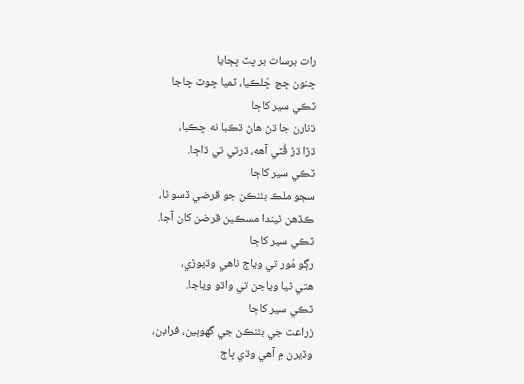رات برسات بر پٽ ڀڄايا
ڇنون ڇڇ ڇُلڪيا، ٽميا ڇوٽ ڇاجا
ٽڪي سير کاڄا
ڌنارن جا ڌڻ هاڻ ڌڪبا نه ڇڪبا،
ڌڙا ڌڙ ڦُٽي آهه، ڌرتي تي ڌاڄا.
ٽڪي سير کاڄا
سڄو ملڪ بئنڪن جو قرضي ڏسو ٿا،
ڪڏهن ٿيندا مسڪين قرضن کان آجا.
ٽڪي سير کاڄا
رڳو مُور تي وياج ناهي وڌيوڙي،
هتي ٿيا وياجن تي واڌو وياجا.
ٽڪي سير کاڄا
زراعت جي بئنڪن جي گهوٻين، فراڊن،
وڏيرن ۾ آهي وڌي ڀاڄ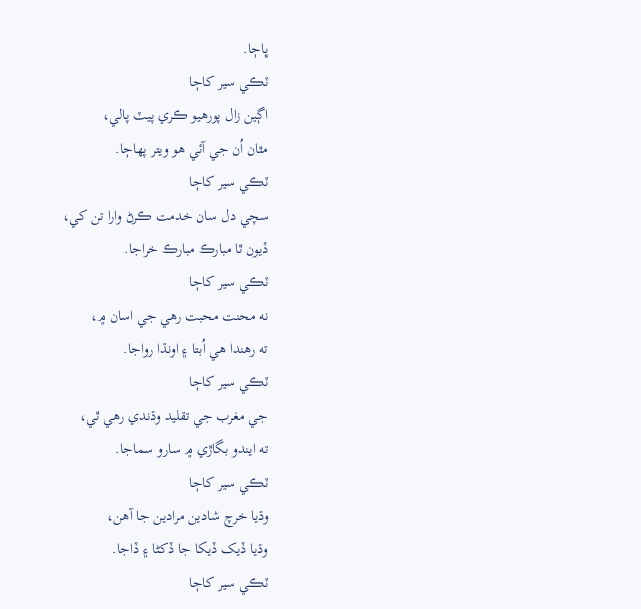ڀاڄا.
ٽڪي سير کاڄا
اڳين زال پورهيو ڪري پيٽ پالي،
مٿان اُن جي آئي هو ويتر پهاڄا.
ٽڪي سير کاڄا
سچي دل سان خدمت ڪرڻ وارا تن کي،
ڏيون ٿا مبارڪ مبارڪ خراجا.
ٽڪي سير کاڄا
نه محنت محبت رهي جي اسان ۾،
ته رهندا هي اُبتا ۽ اونڌا رواجا.
ٽڪي سير کاڄا
جي مغرب جي تقليد وڌندي رهي ٿي،
ته ايندو بگاڙي ۾ سارو سماجا.
ٽڪي سير کاڄا
وڌيا خرچ شادين مرادين جا آهن،
وڌيا ڏيک ڏيکا جا ڏکڻا ۽ ڏاجا.
ٽڪي سير کاڄا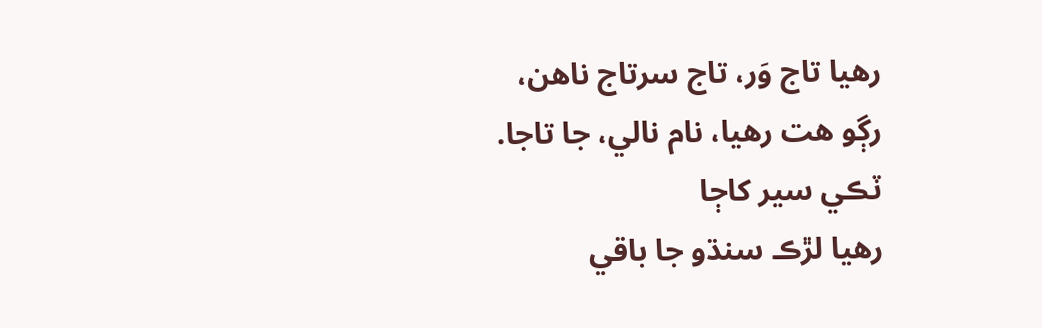رهيا تاج وَر، تاج سرتاج ناهن،
رڳو هت رهيا، نام نالي، جا تاجا.
ٽڪي سير کاڄا
رهيا لڙڪ سنڌو جا باقي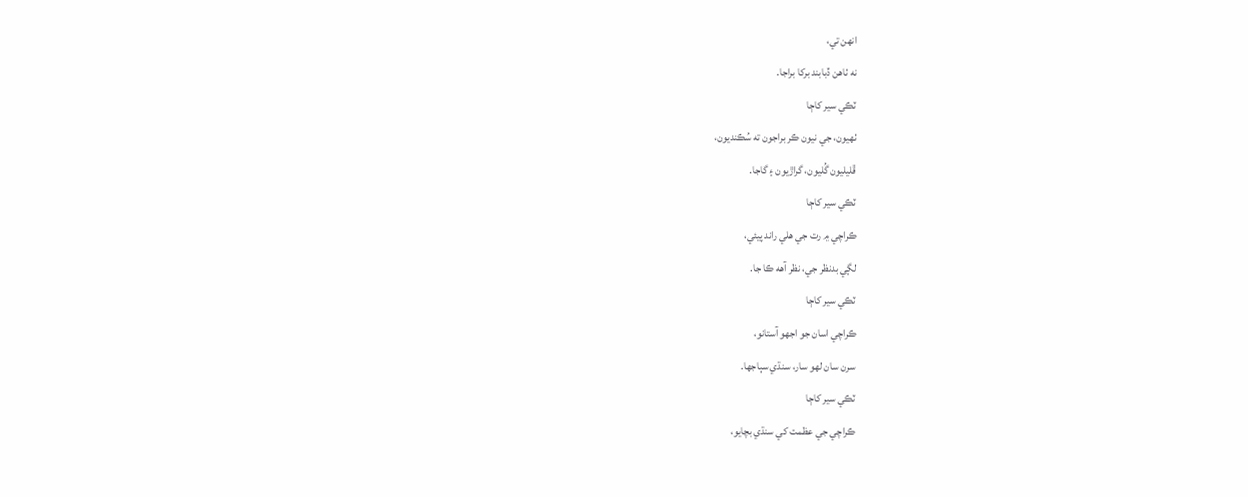انهن تي،
نه ٺاهن ڏبابند برکا براجا.
ٽڪي سير کاڄا
ٺهيون، جي نيون ڪر براجون ته سُڪنديون،
ڦليليون گُليون، گراڙيون ۽ گاجا.
ٽڪي سير کاڄا
ڪراچي ۾ رت جي هلي راند پيئي،
لڳي بدنظر جي، نظر آهه ڪا جا.
ٽڪي سير کاڄا
ڪراچي اسان جو اجهو آستانو،
سرن سان لهو سار، سنڌي سٻاجها.
ٽڪي سير کاڄا
ڪراچي جي عظمت کي سنڌي بچايو،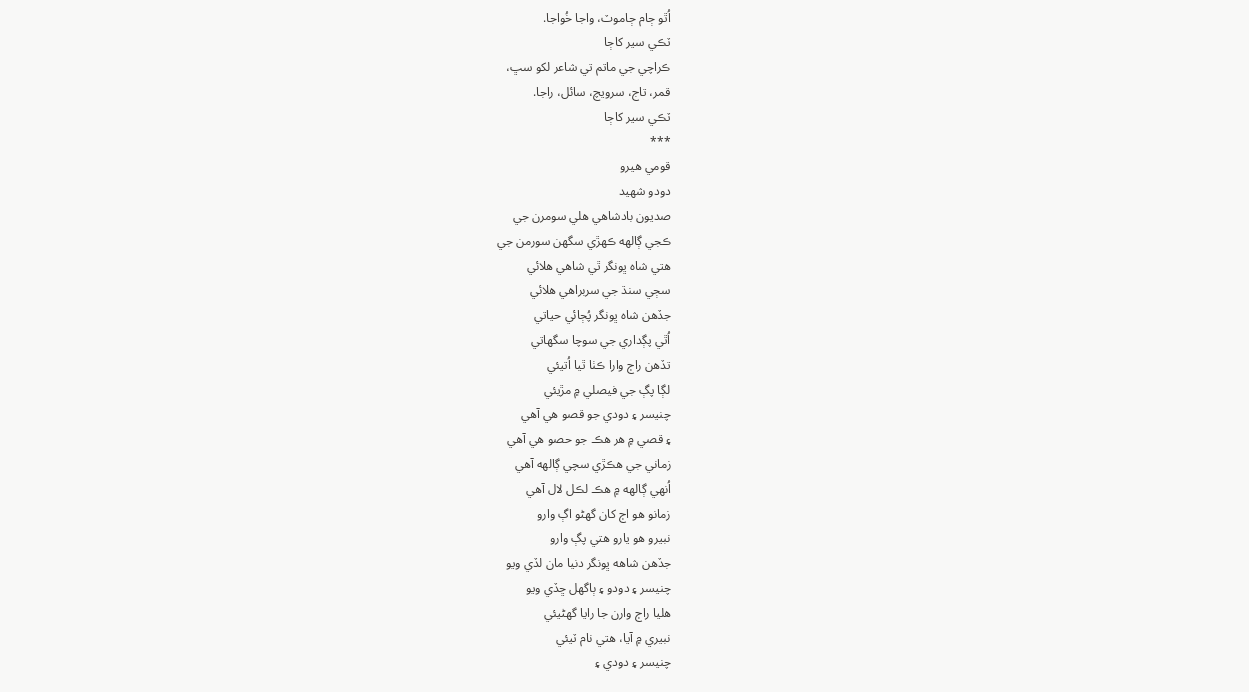اُٿو ڄام ڄاموٽ، واجا خُواجا.
ٽڪي سير کاڄا
ڪراچي جي ماتم تي شاعر لکو سڀ،
قمر، تاج، سرويچ، سائل، راجا.
ٽڪي سير کاڄا
***
قومي هيرو
دودو شهيد
صديون بادشاهي هلي سومرن جي
ڪجي ڳالهه ڪهڙي سگهن سورمن جي
هتي شاه ڀونگر ٿي شاهي هلائي
سڄي سنڌ جي سربراهي هلائي
جڏهن شاه ڀونگر پُڄائي حياتي
اُٿي پڳداري جي سوچا سگهاتي
تڏهن راڄ وارا ڪٺا ٿيا اُتيئي
لڳا پڳ جي فيصلي ۾ مڙيئي
چنيسر ۽ دودي جو قصو هي آهي
۽ قصي ۾ هر هڪ جو حصو هي آهي
زماني جي هڪڙي سچي ڳالهه آهي
اُنهي ڳالهه ۾ هڪ لڪل لال آهي
زمانو هو اڄ کان گهڻو اڳ وارو
نبيرو هو يارو هتي پڳ وارو
جڏهن شاهه ڀونگر دنيا مان لڏي ويو
چنيسر ۽ دودو ۽ ٻاگهل ڇڏي ويو
هليا راڄ وارن جا رايا گهڻيئي
نبيري ۾ آيا، هتي نام ٽيئي
چنيسر ۽ دودي ۽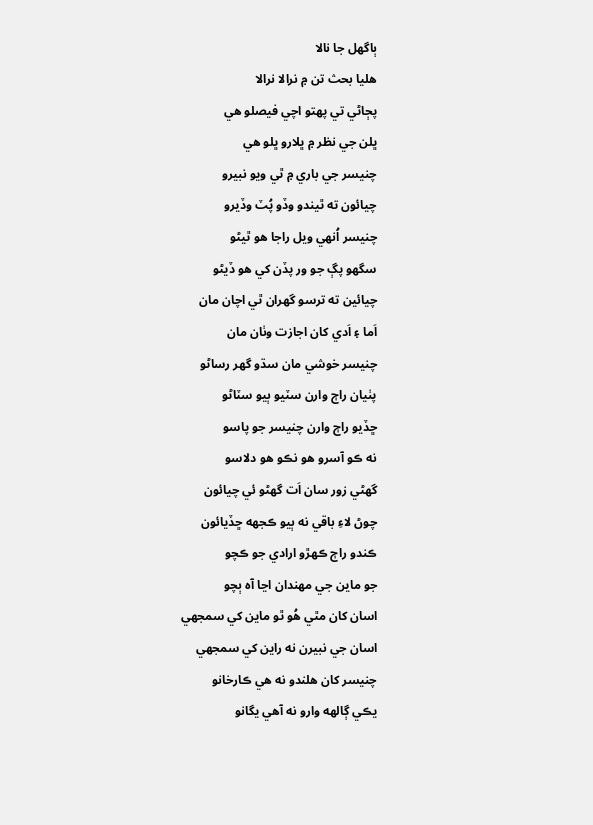ٻاگهل جا نالا
هليا بحث تن ۾ نرالا نرالا
پڄاڻي تي پهتو اچي فيصلو هي
ڀلن جي نظر ۾ ڀلارو ڀلو هي
چنيسر جي باري ۾ ٿي ويو نبيرو
چيائون ته ٿيندو وڏو پُٽ وڏيرو
چنيسر اُنهي ويل راجا هو ٿيڻو
سگهو پڳ جو ور پڏن کي هو ڏيڻو
چيائين ته ترسو گهران ٿي اچان مان
اَما ۽ اَدي کان اجازت وٺان مان
چنيسر خوشي مان سڌو گهر رساڻو
پٺيان راڄ وارن سٽيو ٻيو سٽاڻو
ڇڏيو راڄ وارن چنيسر جو پاسو
نه ڪو آسرو هو نڪو هو دلاسو
گهڻي زور سان اَت گهڻو ئي چيائون
چوڻ لاءِ باقي نه ٻيو ڪجهه ڇڏيائون
ڪندو راڄ ڪهڙو ارادي جو ڪچو
جو ماين جي مهندان اڃا آه ٻچو
اسان کان مٿي هُو ٿو ماين کي سمجهي
اسان جي نبيرن نه راين کي سمجهي
چنيسر کان هلندو نه هي ڪارخانو
يڪي ڳالهه وارو نه آهي يگانو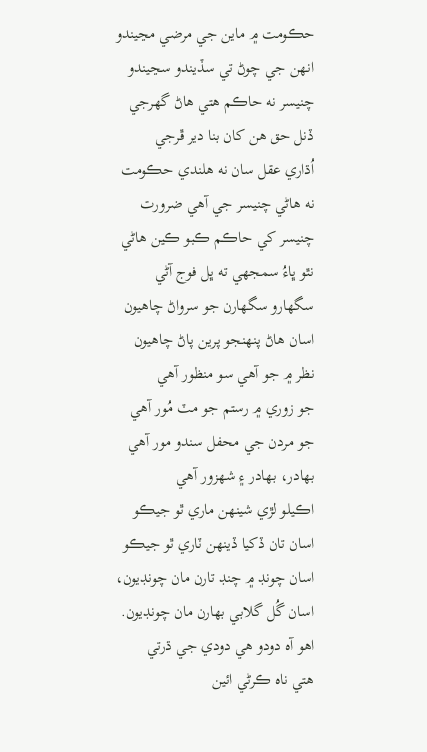حڪومت ۾ ماين جي مرضي مڃيندو
انهن جي چوڻ تي سڏيندو سڃيندو
چنيسر نه حاڪم هتي هاڻ گهرجي
ڏنل حق هن کان بنا دير ڦرجي
اُڌاري عقل سان نه هلندي حڪومت
نه هاڻي چنيسر جي آهي ضرورت
چنيسر کي حاڪم ڪبو ڪين هاڻي
نٿو ڀاءُ سمجهي ته ڀل فوج آڻي
سگهارو سگهارن جو سرواڻ چاهيون
اسان هاڻ پنهنجو پرين پاڻ چاهيون
نظر ۾ جو آهي سو منظور آهي
جو زوري ۾ رستم جو مٽ مُور آهي
جو مردن جي محفل سندو مور آهي
بهادر، بهادر ۽ شهزور آهي
اڪيلو لڙي شينهن ماري ٿو جيڪو
اسان تان ڏکيا ڏينهن ٽاري ٿو جيڪو
اسان چونڊ ۾ چنڊ تارن مان چونڊيون،
اسان گُل گلابي بهارن مان چونڊيون.
اهو آه دودو هي دودي جي ڌرتي
هتي ناه ڪرڻي ائين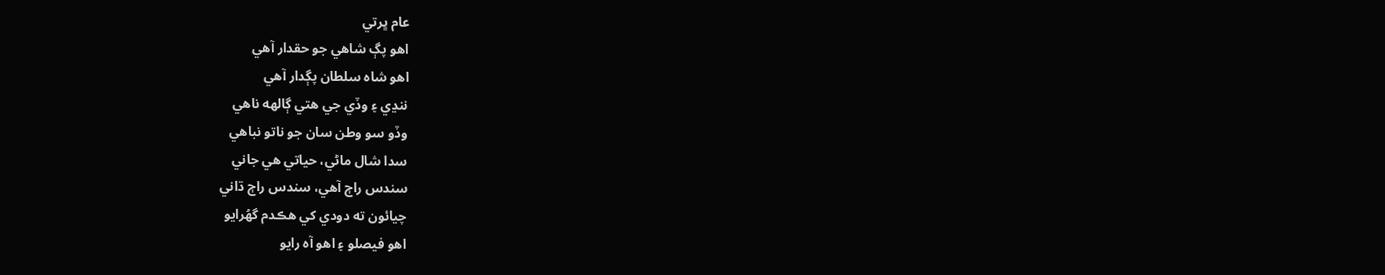عام ڀرتي
اهو پڳ شاهي جو حقدار آهي
اهو شاه سلطان پڳدار آهي
ننڍي ۽ وڏي جي هتي ڳالهه ناهي
وڏو سو وطن سان جو ناتو نباهي
سدا شال ماڻي، حياتي هي جاني
سندس راڄ آهي، سندس راڄ ڌاني
چيائون ته دودي کي هڪدم گهُرايو
اهو فيصلو ۽ اهو آه رايو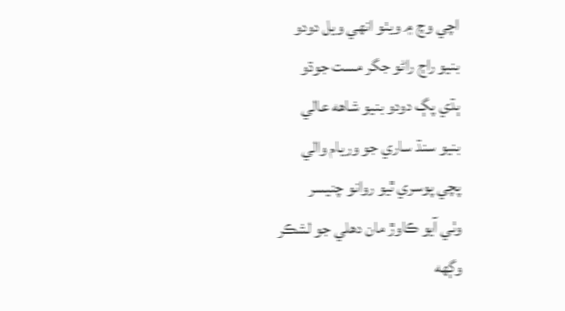اچي وچ ۾ ويٺو انهي ويل دودو
بنيو راڄ راڻو جگر مست جوڌو
ٻڌي پڳ دودو بنيو شاهه عالي
بنيو سنڌ ساري جو وريام والي
پچي پوسري ٿيو روانو چنيسر
وٺي آيو ڪاوڙ مان دهلي جو لشڪر
وڳهه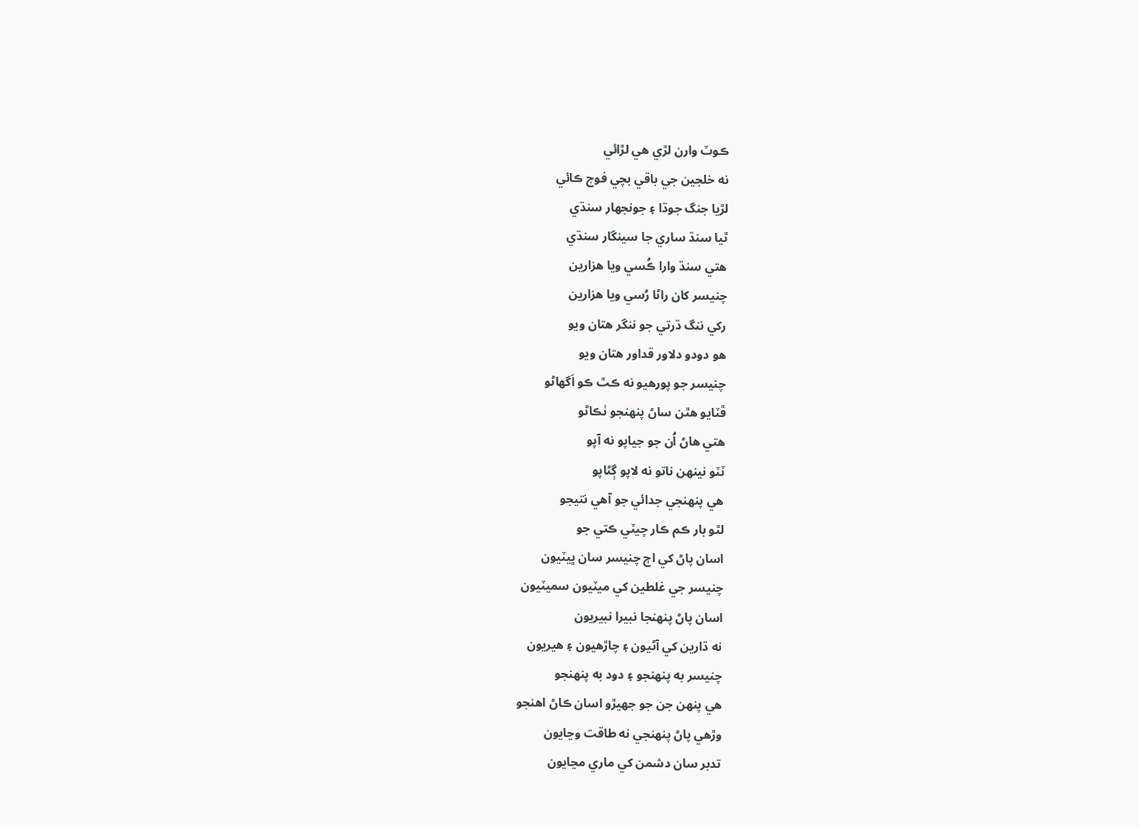ڪوٽ وارن لڙي هي لڙائي
نه خلجين جي باقي بچي فوج ڪائي
لڙيا جنگ جوڌا ۽ جونجهار سنڌي
ٿيا سنڌ ساري جا سينگار سنڌي
هتي سنڌ وارا ڪُسي ويا هزارين
چنيسر کان راڻا رُسي ويا هزارين
رکي ننگ ڌرتي جو ننگر هتان ويو
هو دودو دلاور قداور هتان ويو
چنيسر جو پورهيو نه ڪٿ ڪو اَگهاڻو
ڦٽايو هٿن ساڻ پنهنجو ٺڪاڻو
هتي هاڻ اُن جو جياپو نه آپو
ٽٽو نينهن ناتو نه لاپو ڳڻاپو
هي پنهنجي جدائي جو آهي نتيجو
لٿو بار ڪم ڪار چيٽي ڪتي جو
اسان پاڻ کي اڄ چنيسر سان ڀيٽيون
چنيسر جي غلطين کي ميٽيون سميٽيون
اسان پاڻ پنهنجا نبيرا نبيريون
نه ڌارين کي آڻيون ۽ چاڙهيون ۽ هيريون
چنيسر به پنهنجو ۽ دود به پنهنجو
هي پنهن جن جو جهيڙو اسان ڪاڻ اهنجو
وڙهي پاڻ پنهنجي نه طاقت وڃايون
تدبر سان دشمن کي ماري مڃايون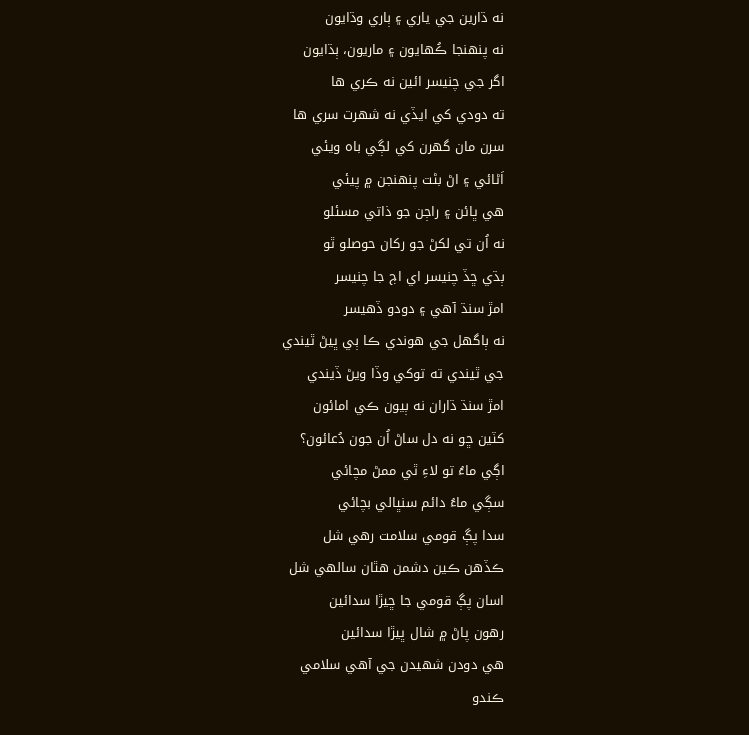نه ڌارين جي ياري ۽ ٻاري وڌايون
نه پنهنجا ڪُهايون ۽ ماريون، ٻڌايون
اگر جي چنيسر ائين نه ڪري ها
ته دودي کي ايڏي نه شهرت سري ها
سرن مان گهرن کي لڳي باه ويئي
اَڻائي ۽ اڻ بڻت پنهنجن ۾ پيئي
هي ڀائن ۽ راڄن جو ذاتي مسئلو
نه اُن تي لکڻ جو رکان حوصلو ٿو
ٻڌي ڇڏ چنيسر اي اڄ جا چنيسر
امڙ سنڌ آهي ۽ دودو ڏهيسر
نه ٻاگهل جي هوندي ڪا ٻي ڀيڻ ٿيندي
جي ٿيندي ته توکي وڏا ويڻ ڏيندي
امڙ سنڌ ڌاران نه ٻيون ڪي امائون
کٽين ڇو نه دل ساڻ اُن جون دُعائون؟
اڳي ماءُ تو لاءِ ٿي ممڻ مچائي
سڳي ماءُ دائم سنڀالي بچائي
سدا پڳ قومي سلامت رهي شل
ڪڏهن ڪين دشمن هٿان سالهي شل
اسان پڳ قومي جا ڇيڙا سدائين
رهون پاڻ ۾ شال ڀيڙا سدائين
هي دودن شهيدن جي آهي سلامي
ڪندو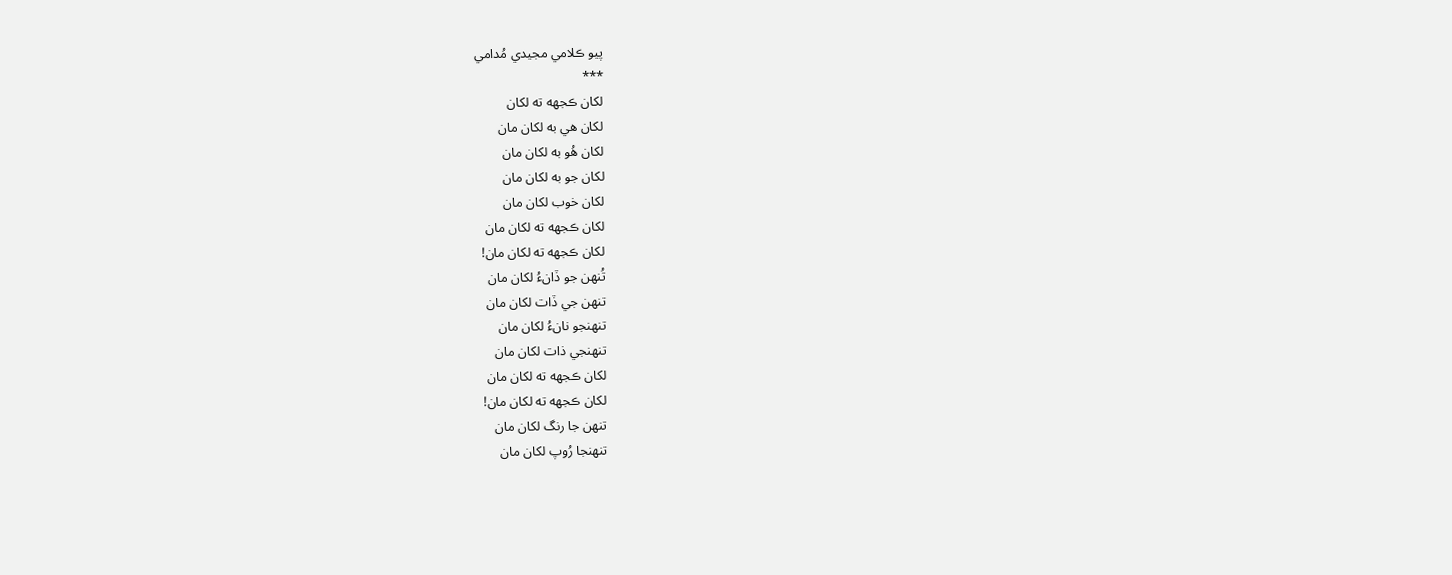پيو ڪلامي مجيدي مُدامي
***
لکان ڪجهه ته لکان
لکان هي به لکان مان
لکان هُو به لکان مان
لکان جو به لکان مان
لکان خوب لکان مان
لکان ڪجهه ته لکان مان
لکان ڪجهه ته لکان مان!
تُنهن جو ڏانءُ لکان مان
تنهن جي ڏات لکان مان
تنهنجو نانءُ لکان مان
تنهنجي ذات لکان مان
لکان ڪجهه ته لکان مان
لکان ڪجهه ته لکان مان!
تنهن جا رنگ لکان مان
تنهنجا رُوپ لکان مان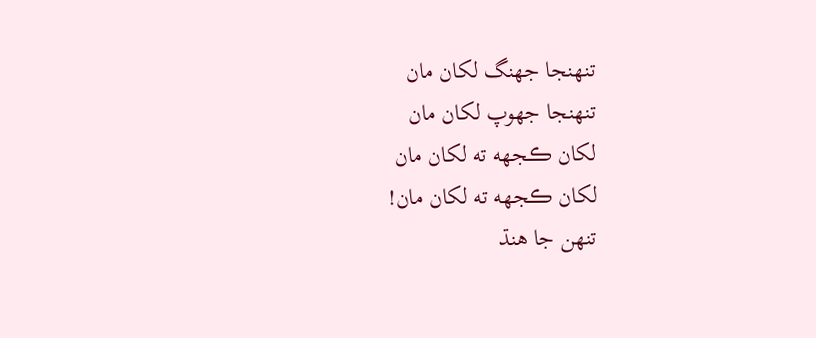تنهنجا جهنگ لکان مان
تنهنجا جهوپ لکان مان
لکان ڪجهه ته لکان مان
لکان ڪجهه ته لکان مان!
تنهن جا هنڌ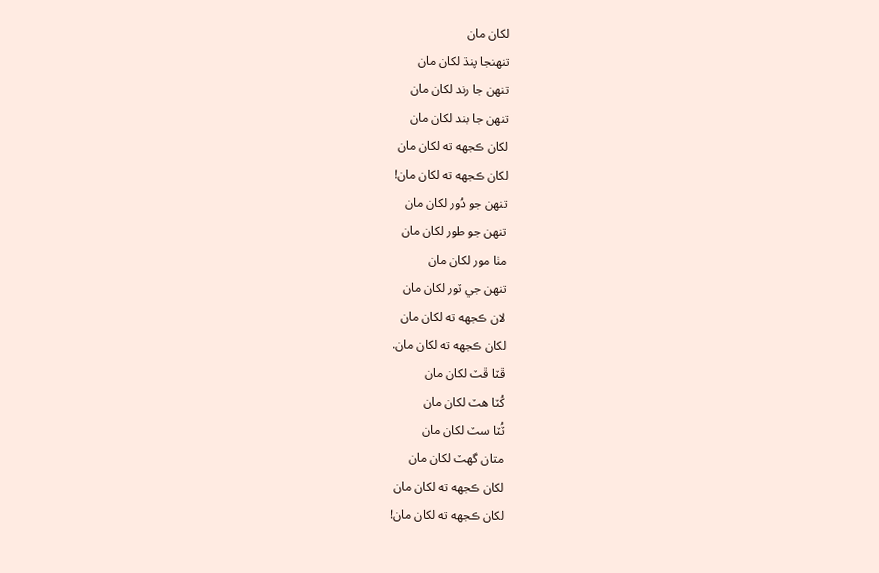لکان مان
تنهنجا پنڌ لکان مان
تنهن جا رند لکان مان
تنهن جا بند لکان مان
لکان ڪجهه ته لکان مان
لکان ڪجهه ته لکان مان!
تنهن جو دُور لکان مان
تنهن جو طور لکان مان
مٺا مور لکان مان
تنهن جي ٽور لکان مان
لان ڪجهه ته لکان مان
لکان ڪجهه ته لکان مان.
ڦٽا ڦٽ لکان مان
کُٽا هٽ لکان مان
ٽُٽا سٽ لکان مان
متان گهٽ لکان مان
لکان ڪجهه ته لکان مان
لکان ڪجهه ته لکان مان!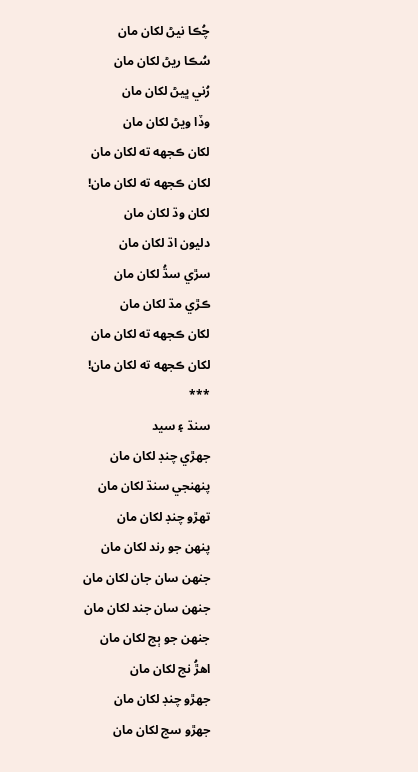چُڪا نيڻ لکان مان
سُڪا ريڻ لکان مان
رُني ڀيڻ لکان مان
وڏا ويڻ لکان مان
لکان ڪجهه ته لکان مان
لکان ڪجهه ته لکان مان!
لکان وڌ لکان مان
دليون اڌ لکان مان
سڙي سڌُ لکان مان
ڪڙي مڌ لکان مان
لکان ڪجهه ته لکان مان
لکان ڪجهه ته لکان مان!
***
سنڌ ۽ سيد
جهڙي چنڊ لکان مان
پنهنجي سنڌ لکان مان
تهڙو چنڊ لکان مان
پنهن جو رند لکان مان
جنهن سان جان لکان مان
جنهن سان جند لکان مان
جنهن جو ٻج لکان مان
اهڙُ نج لکان مان
جهڙو چنڊ لکان مان
جهڙو سج لکان مان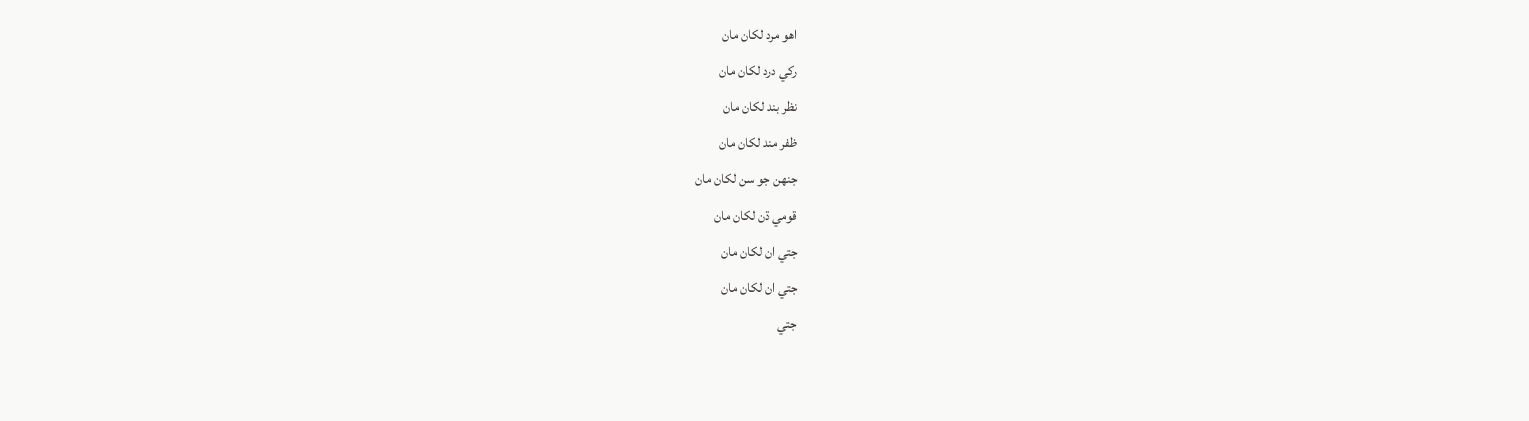اهو مرد لکان مان
رکي درد لکان مان
نظر بند لکان مان
ظفر مند لکان مان
جنهن جو سن لکان مان
قومي ڌن لکان مان
جتي ان لکان مان
جتي ان لکان مان
جتي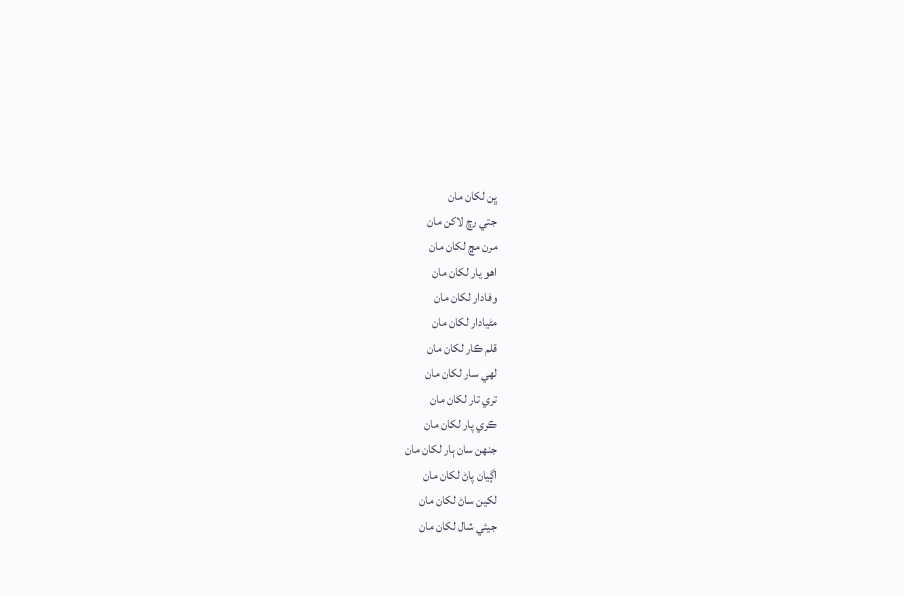ڀن لکان مان
جتي رڇ لاکن مان
مرن مڇ لکان مان
اهو يار لکان مان
وفادار لکان مان
مڻيادار لکان مان
قلم ڪار لکان مان
لهي سار لکان مان
تري تار لکان مان
ڪري پار لکان مان
جنهن سان ٻار لکان مان
اڳيان پاڻ لکان مان
لکين ساڻ لکان مان
جيئي شال لکان مان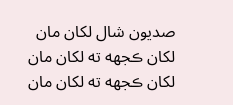صديون شال لکان مان
لکان ڪجهه ته لکان مان
لکان ڪجهه ته لکان مان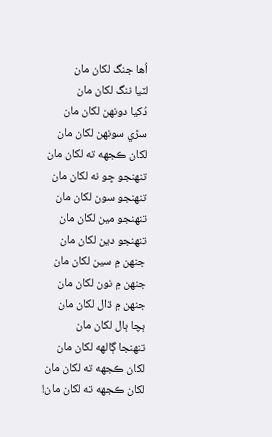اُها جنگ لکان مان
لٽيا ننگ لکان مان
دُکيا دونهن لکان مان
سڙي سونهن لکان مان
لکان ڪجهه ته لکان مان
تنهنجو ڇو نه لکان مان
تنهنجو سون لکان مان
تنهنجو مين لکان مان
تنهنجو دين لکان مان
جنهن ۾ سين لکان مان
جنهن ۾ نون لکان مان
جنهن ۾ ڌال لکان مان
ٻچا ٻال لکان مان
تنهنجا ڳالهه لکان مان
لکان ڪجهه ته لکان مان
لکان ڪجهه ته لکان مان!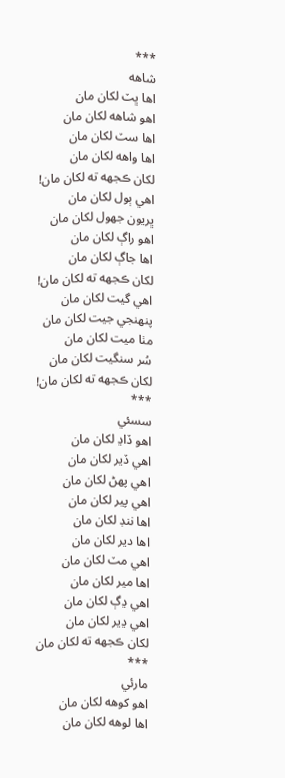***
شاهه
اها ڀٽ لکان مان
اهو شاهه لکان مان
اها سٽ لکان مان
اها واهه لکان مان
لکان ڪجهه ته لکان مان!
اهي ٻول لکان مان
ڀريون جهول لکان مان
اهو راڳ لکان مان
اها جاڳ لکان مان
لکان ڪجهه ته لکان مان!
اهي گيت لکان مان
پنهنجي جيت لکان مان
مٺا ميت لکان مان
سُر سنگيت لکان مان
لکان ڪجهه ته لکان مان!
***
سسئي
اهو ڏاڍ لکان مان
اهي ڏير لکان مان
اهي پهڻ لکان مان
اهي پير لکان مان
اها ننڊ لکان مان
اها دير لکان مان
اهي مٽ لکان مان
اها مير لکان مان
اهي ڍڳ لکان مان
اهي ڍير لکان مان
لکان ڪجهه ته لکان مان
***
مارئي
اهو کوهه لکان مان
اها لوهه لکان مان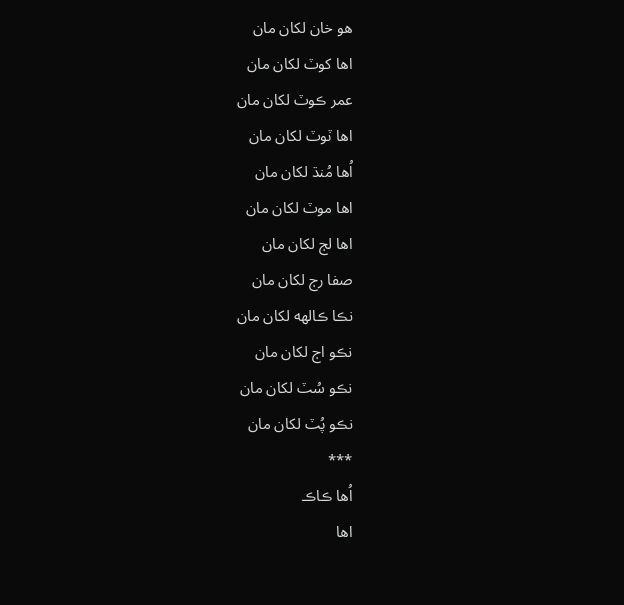هو خان لکان مان
اها کوٽ لکان مان
عمر ڪوٽ لکان مان
اها ٽوٽ لکان مان
اُها مُنڌ لکان مان
اها موٽ لکان مان
اها لڄ لکان مان
صفا رڄ لکان مان
نڪا ڪالهه لکان مان
نڪو اڄ لکان مان
نڪو سُٽ لکان مان
نڪو پُٽ لکان مان
***
اُها ڪاڪ
اها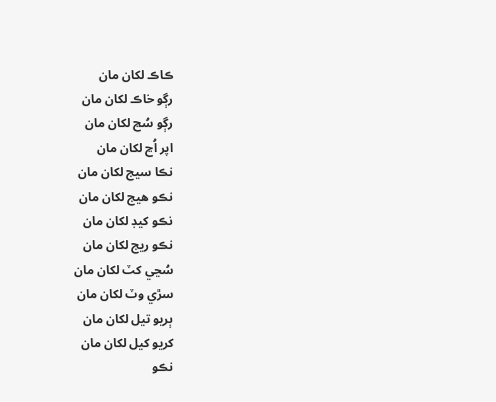ڪاڪ لکان مان
رڳو خاڪ لکان مان
رڳو سُڃ لکان مان
اپر اُڃ لکان مان
نڪا سيج لکان مان
نڪو هيج لکان مان
نڪو کيڊ لکان مان
نڪو ريج لکان مان
سُڃي کٽ لکان مان
سڙي وٽ لکان مان
ٻريو تيل لکان مان
کريو کيل لکان مان
نڪو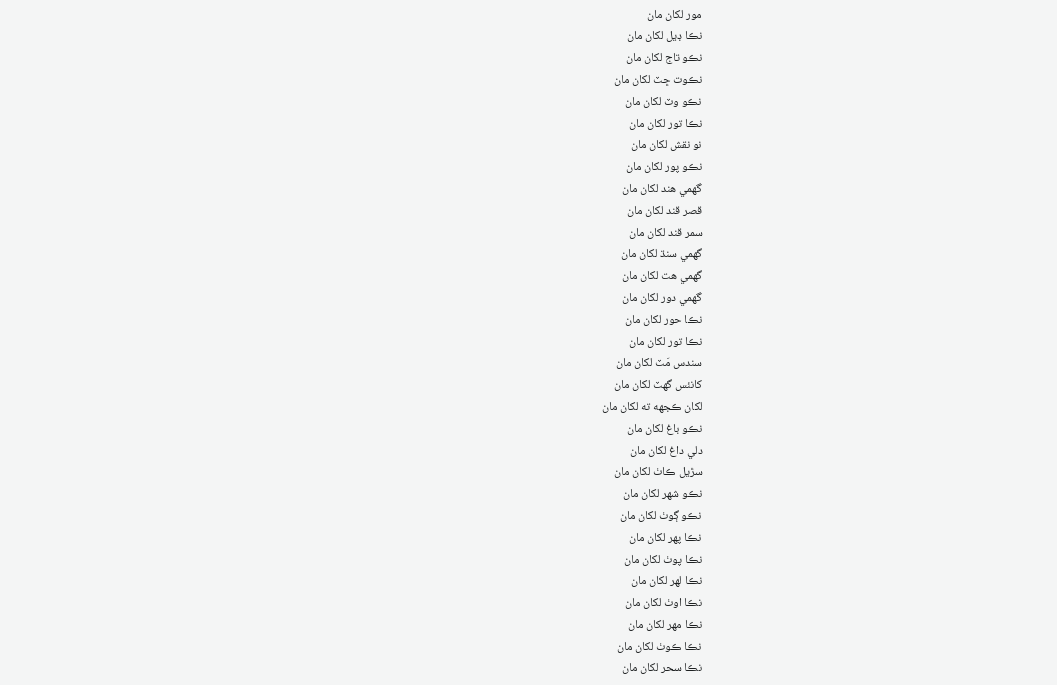مور لکان مان
نڪا ڊيل لکان مان
نڪو تاج لکان مان
نڪوت ڇٽ لکان مان
نڪو وٽ لکان مان
نڪا تور لکان مان
نو نقش لکان مان
نڪو پور لکان مان
گهمي هند لکان مان
قصر قند لکان مان
سمر قند لکان مان
گهمي سنڌ لکان مان
گهمي هت لکان مان
گهمي دور لکان مان
نڪا حور لکان مان
نڪا تور لکان مان
سندس مَٽ لکان مان
کانئس گهٽ لکان مان
لکان ڪجهه ته لکان مان
نڪو باغ لکان مان
دلي داغ لکان مان
سڙيل ڪاٺ لکان مان
نڪو شهر لکان مان
نڪو ڳوٺ لکان مان
نڪا پهر لکان مان
نڪا پوٺ لکان مان
نڪا لهر لکان مان
نڪا اوٺ لکان مان
نڪا مهر لکان مان
نڪا ڪوٺ لکان مان
نڪا سحر لکان مان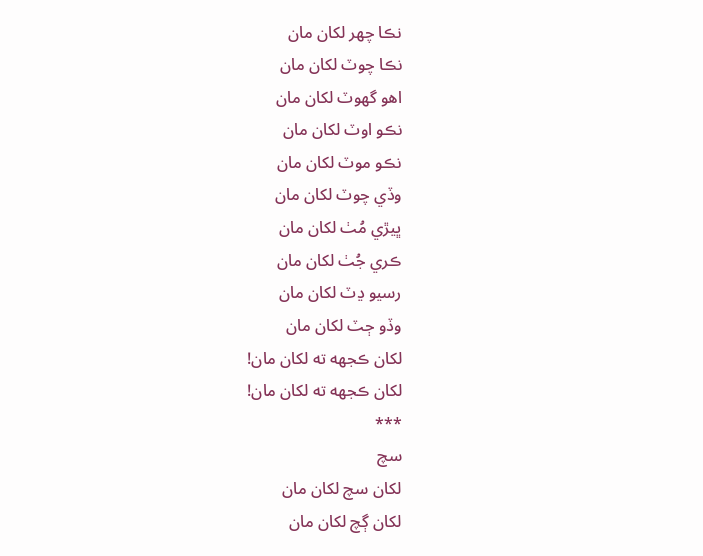نڪا چهر لکان مان
نڪا چوٽ لکان مان
اهو گهوٽ لکان مان
نڪو اوٽ لکان مان
نڪو موٽ لکان مان
وڏي چوٽ لکان مان
ڀيڙي مُٺ لکان مان
ڪري جُٺ لکان مان
رسيو ڍٽ لکان مان
وڏو ڄٽ لکان مان
لکان ڪجهه ته لکان مان!
لکان ڪجهه ته لکان مان!
***
سچ
لکان سچ لکان مان
لکان ڳچ لکان مان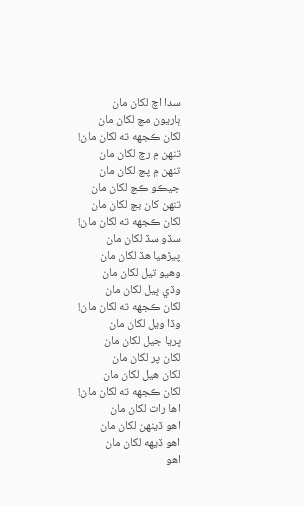سدا اچ لکان مان
ٻاريون مچ لکان مان
لکان ڪجهه ته لکان مان!
تنهن ۾ رچ لکان مان
تنهن ۾ پچ لکان مان
جيڪو ڪچ لکان مان
تنهن کان بچ لکان مان
لکان ڪجهه ته لکان مان!
سڏو سڏ لکان مان
پيڙهيا هڏ لکان مان
وهيو تيل لکان مان
وڏي ڀيل لکان مان
لکان ڪجهه ته لکان مان!
وڏا ويل لکان مان
ڀريا جيل لکان مان
لکان پر لکان مان
لکان هيل لکان مان
لکان ڪجهه ته لکان مان!
اها رات لکان مان
اهو ڏينهن لکان مان
اهو ڏيهه لکان مان
اهو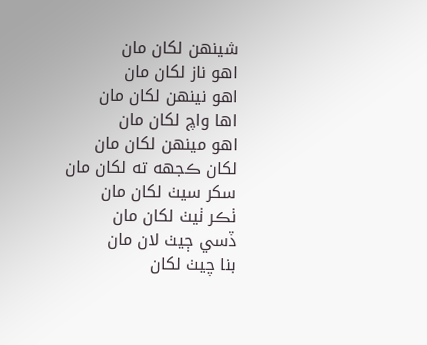شينهن لکان مان
اهو ناز لکان مان
اهو نينهن لکان مان
اها واچ لکان مان
اهو مينهن لکان مان
لکان ڪجهه ته لکان مان
سکر سيٺ لکان مان
ٺڪر ٺيٺ لکان مان
ڏسي ڄيٺ لان مان
بنا چيٺ لکان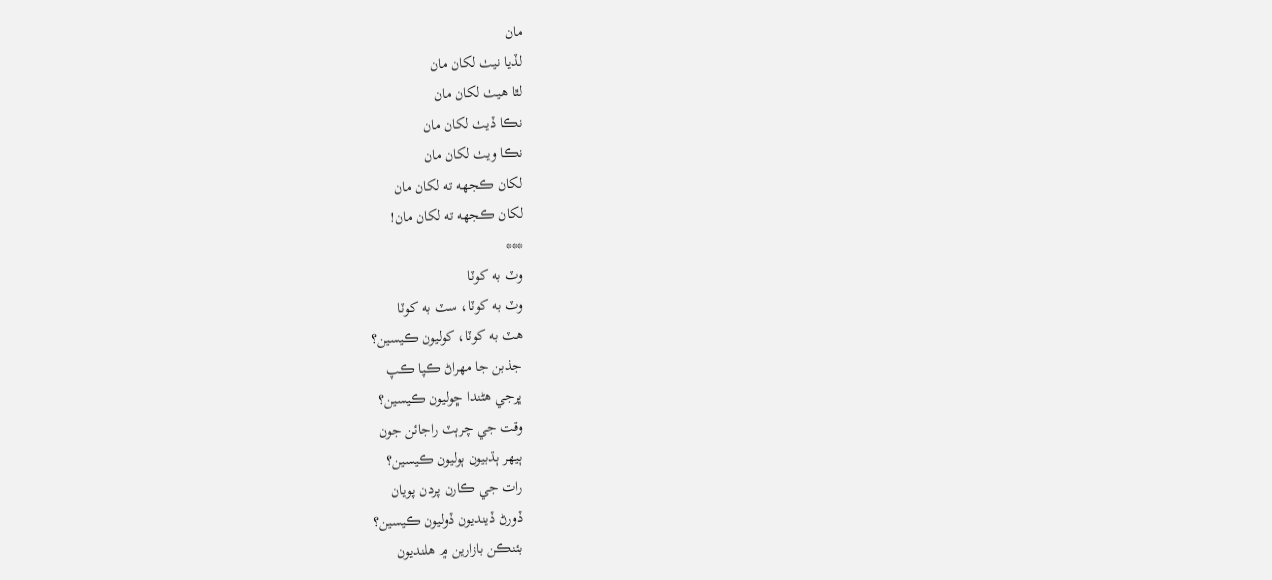مان
لڏيا نيٺ لکان مان
لٿا هيٺ لکان مان
نڪا ڏيٺ لکان مان
نڪا ويٺ لکان مان
لکان ڪجهه ته لکان مان
لکان ڪجهه ته لکان مان!
***
وٽ به کوٽا
وٽ به کوٽا، سٽ به کوٽا
هٽ به کوٽا، کوليون ڪيسين؟
جذبن جا مهراڻ ڪپا ڪپ
ڀرجي هڻندا ڇوليون ڪيسين؟
وقت جي چرٻٽ راجائن جون
ٻيهر ٻڌبيون ٻوليون ڪيسين؟
رات جي ڪارن پردن پويان
ڏورڻ ڏينديون ڏوليون ڪيسين؟
بئنڪن بازارين ۾ هلنديون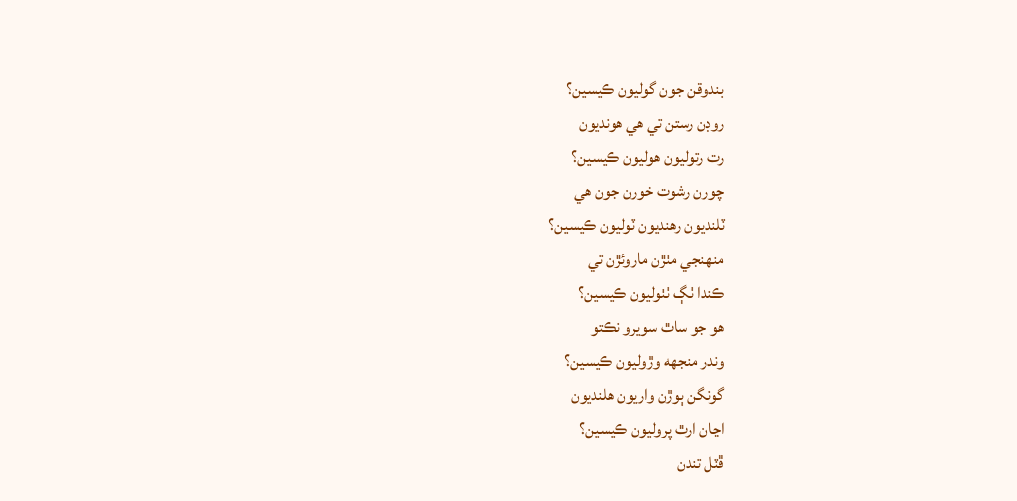بندوقن جون گوليون ڪيسين؟
روڊن رستن تي هي هونديون
رت رتوليون هوليون ڪيسين؟
چورن رشوت خورن جون هي
ٽلنديون رهنديون ٽوليون ڪيسين؟
منهنجي مٺڙن ماروئڙن تي
ڪندا ٺڳ ٺٺوليون ڪيسين؟
هو جو ساٿ سويرو نڪتو
وندر منجهه وڙوليون ڪيسين؟
گونگن ٻوڙن واريون هلنديون
اڃان ارٿ پروليون ڪيسين؟
ڦٽل تندن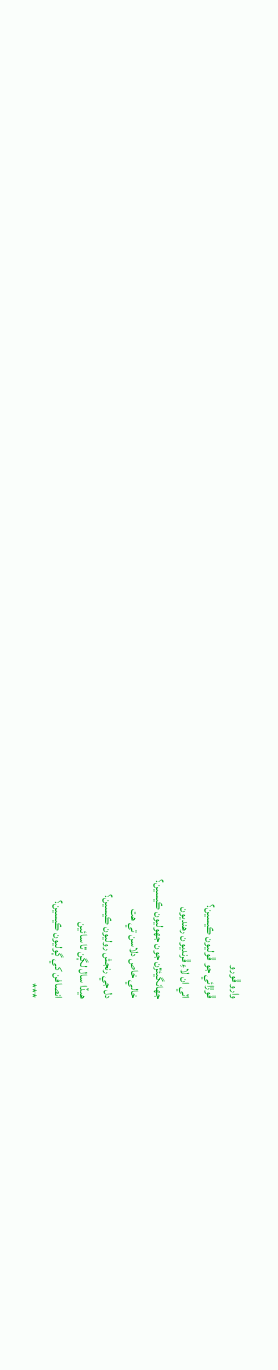وارو ڦورو
ڦوڙائي جو ڦوليون ڪيسين؟
اٽي ان لاءِ ڦرنديون رهنديون
جهانگيئڙن جون جهوليون ڪيسين؟
خالي خاص دلاسن تي هت
دل جي رنجش روليون ڪيسين؟
هيڏا سال لڳن ٿا سائين
انصافن کي ڳوليون ڪيسين؟
***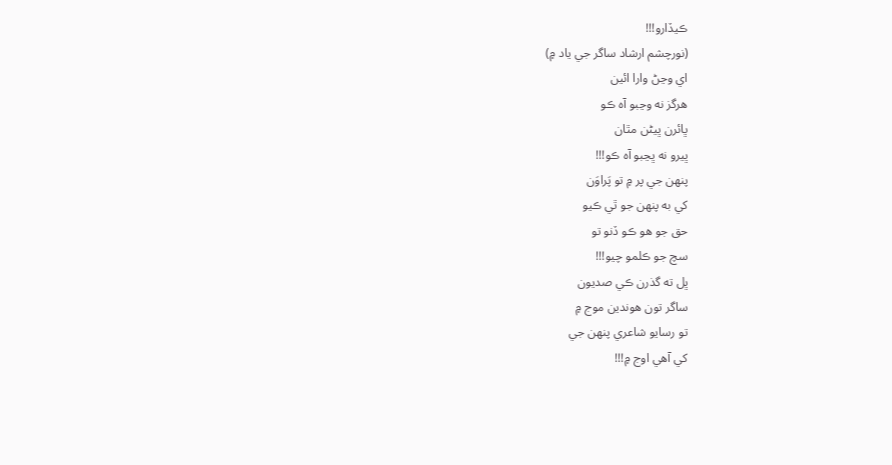ڪيڏارو!!!
(نورچشم ارشاد ساگر جي ياد ۾)
اي وڃڻ وارا ائين
هرگز نه وڃبو آه ڪو
ڀائرن ڀيڻن مٿان
ڀيرو نه ڀڃبو آه ڪو!!!
پنهن جي پر ۾ تو پَراوَن
کي به پنهن جو ٿي ڪيو
حق جو هو ڪو ڏنو تو
سچ جو ڪلمو چيو!!!
ڀل ته گذرن ڪي صديون
ساگر تون هوندين موج ۾
تو رسايو شاعري پنهن جي
کي آهي اوج ۾!!!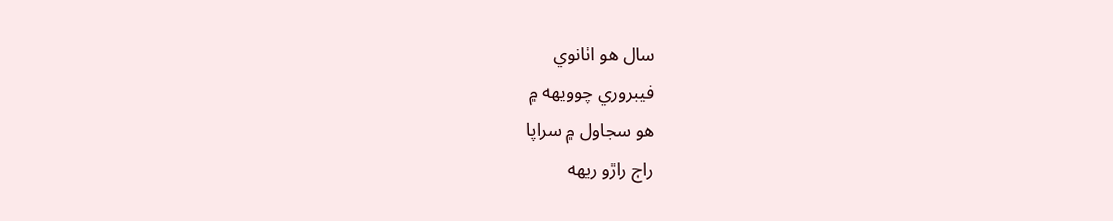سال هو اٺانوي
فيبروري چوويهه ۾
هو سجاول ۾ سراپا
راڄ راڙو ريهه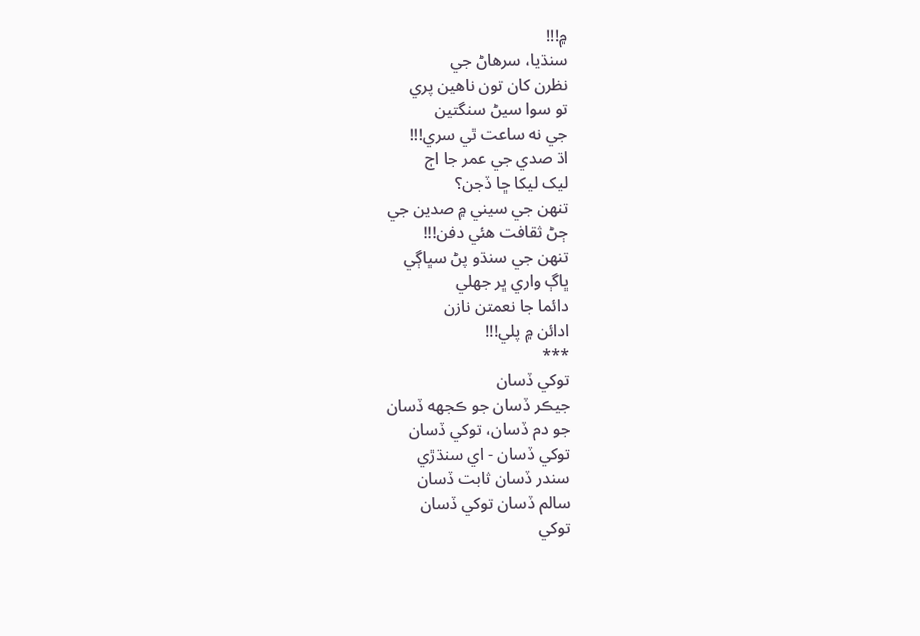۾!!!
سنڌيا، سرهاڻ جي
نظرن کان تون ناهين پري
تو سوا سيڻ سنگتين
جي نه ساعت ٿي سري!!!
اڌ صدي جي عمر جا اڄ
ليک ليکا ڇا ڏجن؟
تنهن جي سيني ۾ صدين جي
ڄڻ ثقافت هئي دفن!!!
تنهن جي سنڌو پڻ سڀاڳي
ڀاڳ واري ڀر جهلي
دائما جا نعمتن نازن
ادائن ۾ پلي!!!
***
توکي ڏسان
جيڪر ڏسان جو ڪجهه ڏسان
جو دم ڏسان، توکي ڏسان
توکي ڏسان - اي سنڌڙي
سندر ڏسان ثابت ڏسان
سالم ڏسان توکي ڏسان
توکي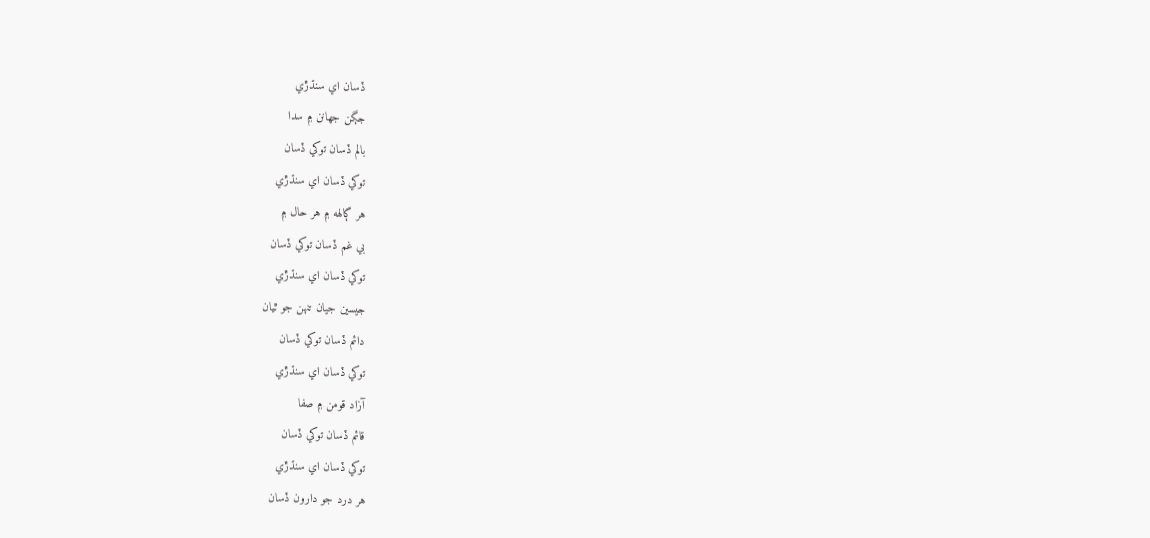ڏسان اي سنڌڙي
جڳن جهانن ۾ سدا
بالم ڏسان توکي ڏسان
توکي ڏسان اي سنڌڙي
هر ڳالهه ۾ هر حال ۾
بي غم ڏسان توکي ڏسان
توکي ڏسان اي سنڌڙي
جيسين جيان تنهن جو ٿيان
دائم ڏسان توکي ڏسان
توکي ڏسان اي سنڌڙي
آزاد قومن ۾ صفا
قائم ڏسان توکي ڏسان
توکي ڏسان اي سنڌڙي
هر درد جو دارون ڏسان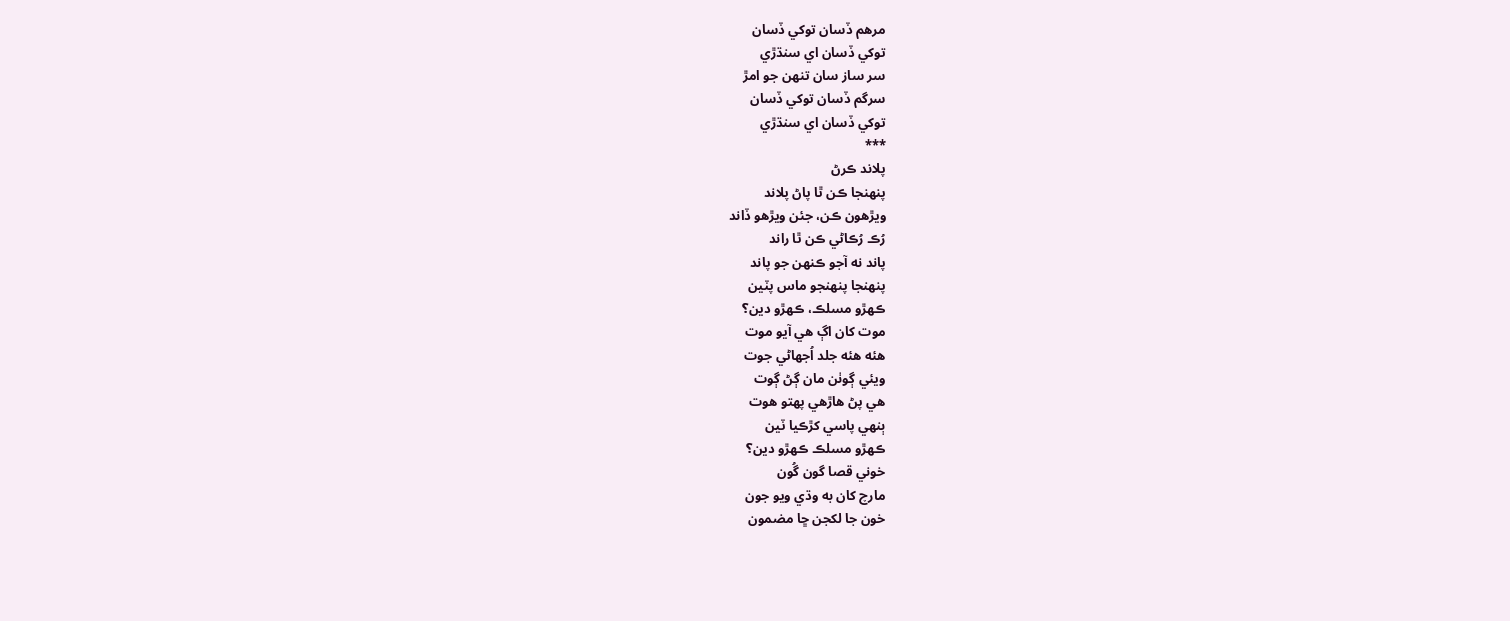مرهم ڏسان توکي ڏسان
توکي ڏسان اي سنڌڙي
سر ساز سان تنهن جو امڙ
سرگم ڏسان توکي ڏسان
توکي ڏسان اي سنڌڙي
***
پلاند ڪرڻ
پنهنجا ڪن ٿا پاڻ پلاند
ويڙهون ڪن، جئن ويڙهو ڏاند
رُڪ رُڪاڻي ڪن ٿا راند
پاند نه آجو ڪنهن جو پاند
پنهنجا پنهنجو ماس پٽين
ڪهڙو مسلڪ، ڪهڙو دين؟
موت کان اڳ هي آيو موت
هئه هئه جلد اُجهاڻي جوت
ويئي ڳوٺن مان ڳڻ ڳوت
هي پڻ هاڙهي پهتو هوت
ٻنهي پاسي کڙڪيا ٽين
ڪهڙو مسلڪ ڪهڙو دين؟
خوني قصا گون گُون
مارچ کان به وڌي ويو جون
خون جا لکجن ڇا مضمون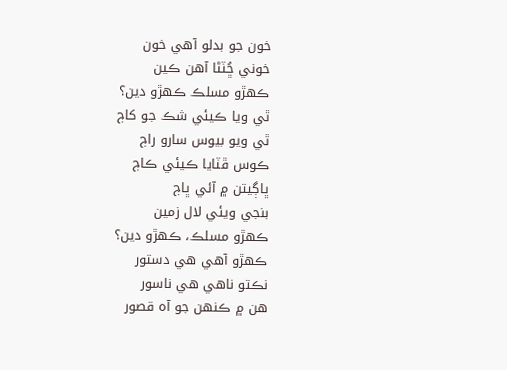خون جو بدلو آهي خون
خوني ڇُٽڻا آهن ڪين
ڪهڙو مسلڪ ڪهڙو دين؟
ٿي ويا ڪيئي شڪ جو کاڄ
ٿي ويو بيوس سارو راڄ
ڪوس ڦٽايا ڪيئي ڪاڄ
ڀاڳيتن ۾ آئي ڀاڄ
بنجي ويئي لال زمين
ڪهڙو مسلڪ، ڪهڙو دين؟
ڪهڙو آهي هي دستور
نڪتو ناهي هي ناسور
هن ۾ ڪنهن جو آه قصور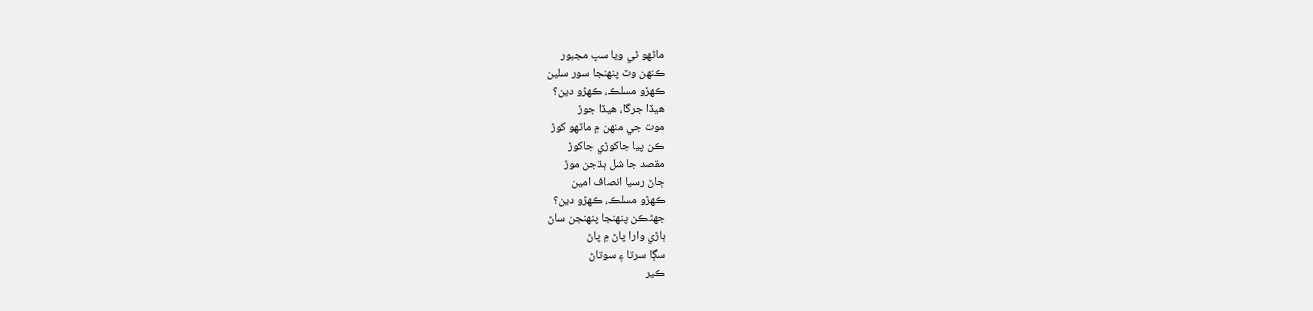ماڻهو ٿي ويا سڀ مجبور
ڪنهن وٽ پنهنجا سور سلين
ڪهڙو مسلڪ، ڪهڙو دين؟
هيڏا جرگا، هيڏا جوڙ
موت جي منهن ۾ ماڻهو کوڙ
ڪن پيا جاکوڙي جاکوڙ
مقصد جا شل ٻڌجن موڙ
ڄاڻ رسيا انصاف امين
ڪهڙو مسلڪ، ڪهڙو دين؟
جهڻڪن پنهنجا پنهنجن ساڻ
ٻاڙي وارا پاڻ ۾ پاڻ
سڳا سرتا ۽ سوتاڻ
ڪير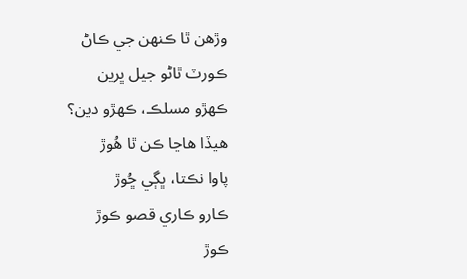وڙهن ٿا ڪنهن جي ڪاڻ
ڪورٽ ٿاڻو جيل ڀرين
ڪهڙو مسلڪ، ڪهڙو دين؟
هيڏا هاڃا ڪن ٿا هُوڙ
پاوا نڪتا، ڀڳي ڇُوڙ
ڪارو ڪاري قصو ڪوڙ
ڪوڙ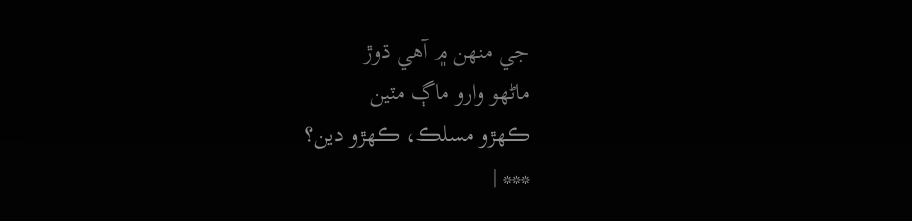جي منهن ۾ آهي ڌوڙ
ماڻهو وارو ماڳ مٽين
ڪهڙو مسلڪ، ڪهڙو دين؟
*** |